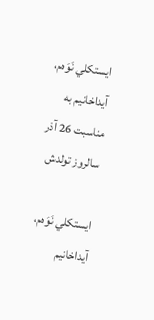ايستكلي نَوَه‌م، آيداخانيم به مناسبت 26 آذر سالروز تولدش

ايستكلي نَوَه‌م، آيداخانيم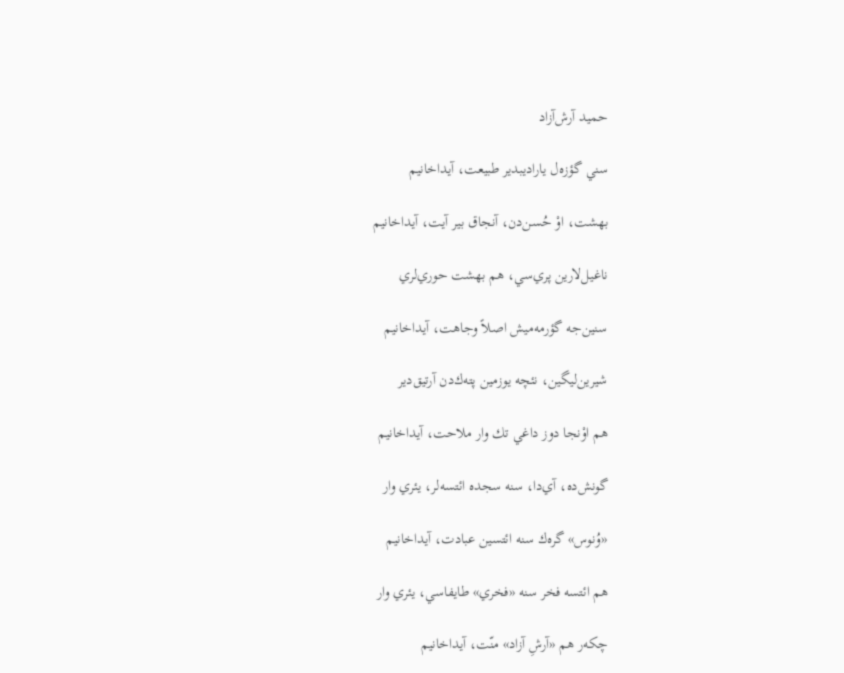حميد آرش‌آزاد

سني گؤزه‌ل ياراديبدير طبيعت، آيداخانيم

بهشت، اوْ حُسن‌دن، آنجاق بير آيت، آيداخانيم

ناغيل‌لارين پري‌سي، هم بهشت حوري‌لري

سنين‌جه گؤرمه‌ميش اصلاً وجاهت، آيداخانيم

شيرين‌ليگين، نئچه يوزمين پته‌ك‌دن آرتيق‌دير

هم اوْنجا دوز داغي تك وار ملاحت، آيداخانيم

گونش‌ده، آي‌دا، سنه سجده ائتسه‌لر، يئري وار

«وُنوس» گره‌ك سنه ائتسين عبادت، آيداخانيم

هم ائتسه فخر سنه «فخري» طايفاسي، يئري وار

چكه‌ر هم «آرشِ آزاد» منّت، آيداخانيم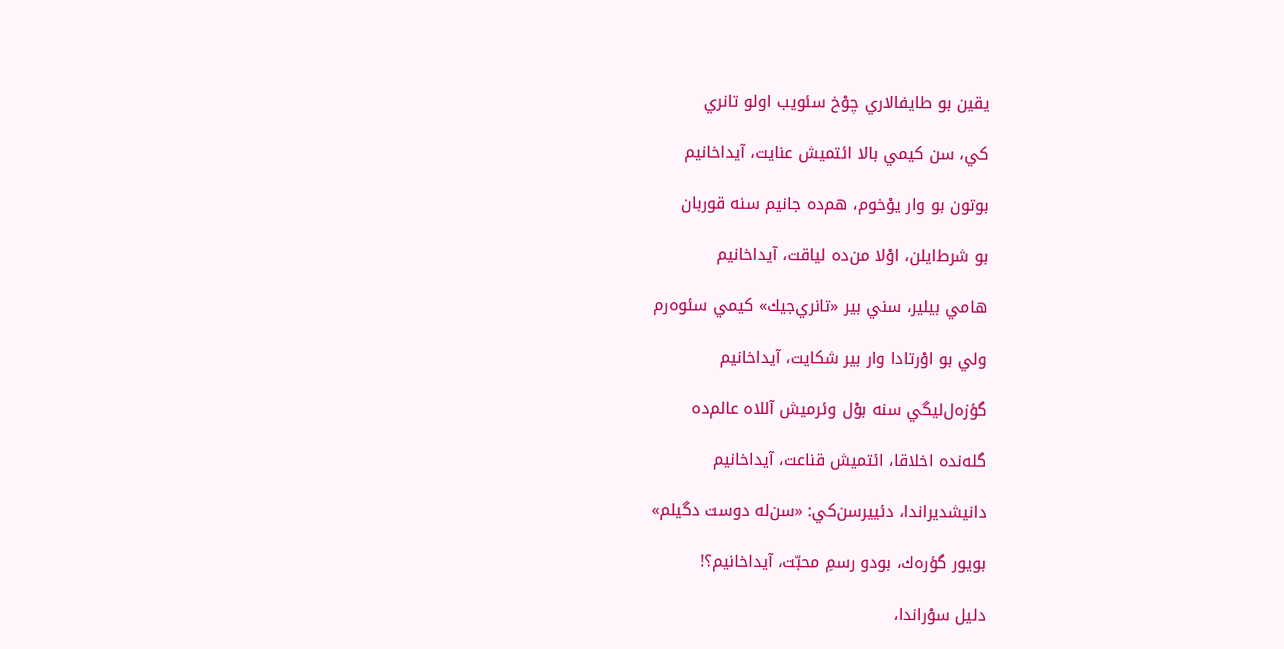يقين بو طايفالاري چوْخ سئويب اولو تانري

كي، سن كيمي بالا ائتميش عنايت، آيداخانيم

بوتون بو وار يوْخوم، هم‌ده جانيم سنه قوربان

بو شرط‌ايلن، اوْلا من‌ده لياقت، آيداخانيم

هامي بيلير، سني بير «تانري‌جيك» كيمي سئوه‌رم

ولي بو اوْرتادا وار بير شكايت، آيداخانيم

گؤزه‌ل‌ليگي سنه بوْل وئرميش آللاه عالم‌ده

گله‌نده اخلاقا، ائتميش قناعت، آيداخانيم

دانيشديراندا، دئييرسن‌كي: «سن‌له دوست دگيلم»

بويور گؤره‌ك، بودو رسمِ محبّت، آيداخانيم؟!

دليل سوْراندا،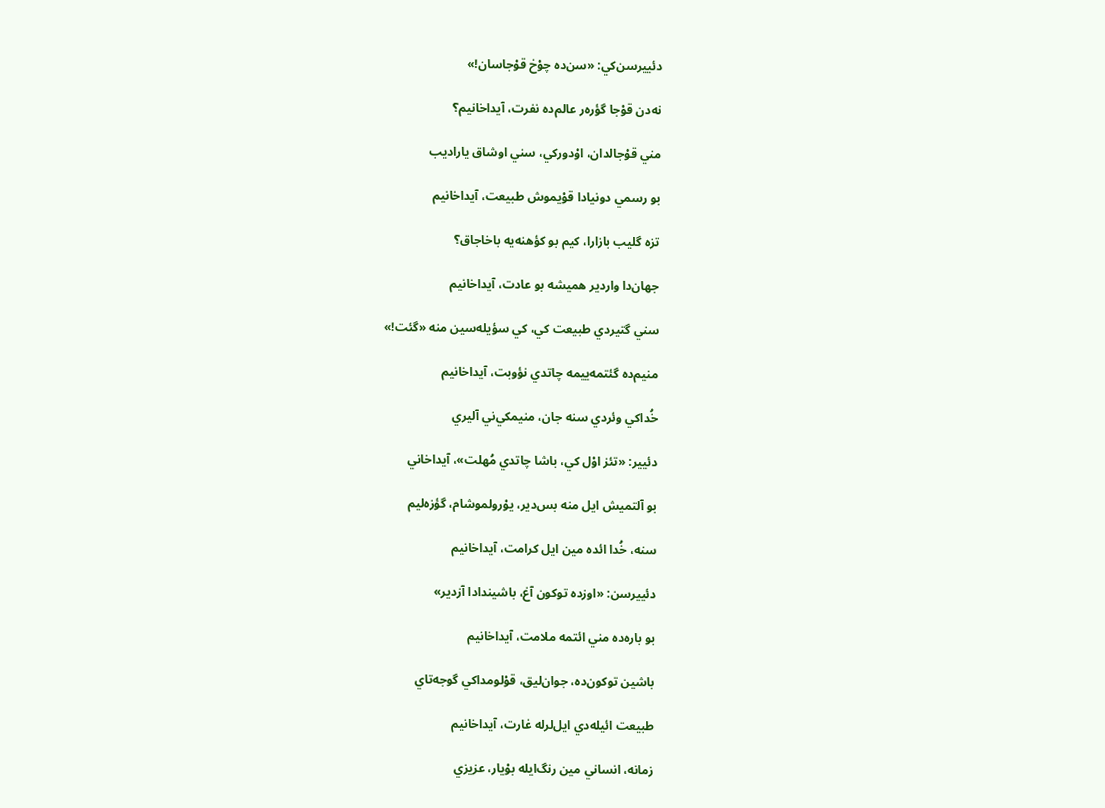دئييرسن‌كي: «سن‌ده چوْخ قوْجاسان!»

نه‌دن قوْجا گؤره‌ر عالم‌ده نفرت، آيداخانيم؟

مني قوْجالدان، اوْدوركي، سني اوشاق ياراديب

بو رسمي دونيادا قوْيموش طبيعت، آيداخانيم

تزه گليب بازارا، كيم بو كؤهنه‌يه باخاجاق؟

جهان‌دا واردير هميشه بو عادت، آيداخانيم

سني گتيردي طبيعت كي، كي سؤيله‌سين منه «گئت!»

منيم‌ده گئتمه‌ييمه چاتدي نؤوبت، آيداخانيم

خُداكي وئردي سنه جان، منيمكي‌ني آليري

دئيير: «تئز اوْل كي، باشا چاتدي مُهلت»، آيداخاني

بو آلتميش ايل منه بس‌دير، يوْرولموشام، گؤزه‌ليم

سنه، خُدا ائده‌ مين ايل كرامت، آيداخانيم

دئييرسن: «اوزده توكون آغ، باشيندادا آزدير»

بو باره‌ده مني ائتمه ملامت، آيداخانيم

باشين توكون‌ده، جوان‌ليق، قوْلومداكي گوجه‌تاي

طبيعت ائيله‌دي ايل‌لرله غارت، آيداخانيم

زمانه، انساني مين رنگ‌ايله بوْيار، عزيزي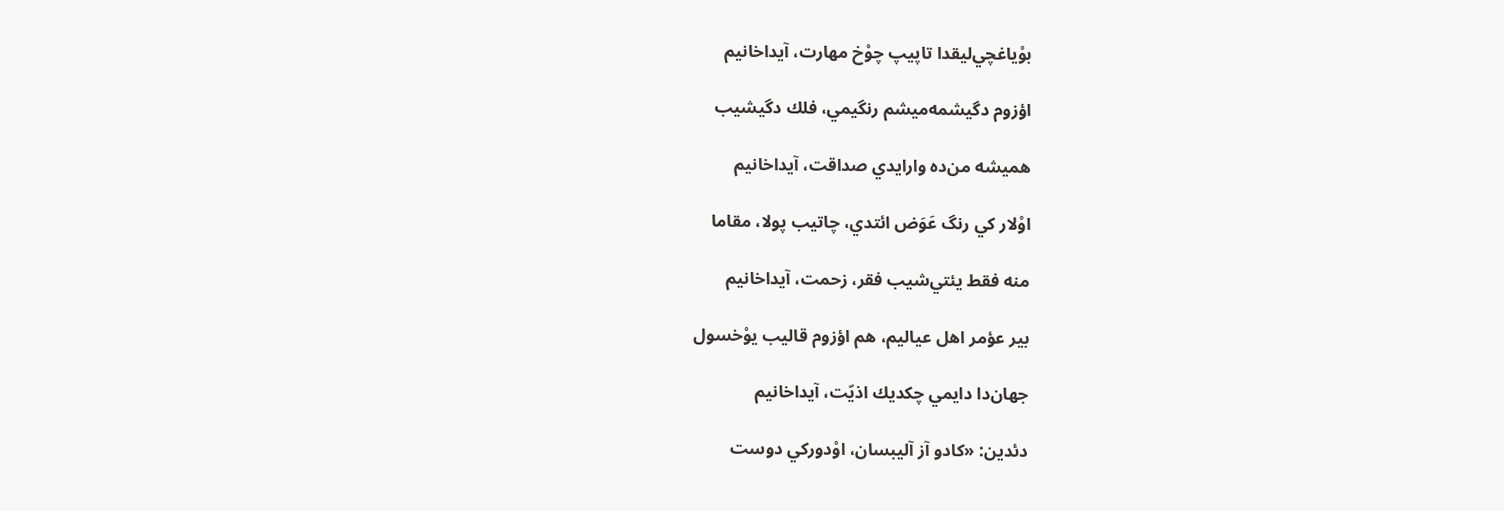بوْياغچي‌ليقدا تاپيپ چوْخ مهارت، آيداخانيم

اؤزوم دگيشمه‌ميشم رنگيمي، فلك دگيشيب

هميشه من‌ده وارايدي صداقت، آيداخانيم

اوْلار كي رنگ عَوَض ائتدي، چاتيب پولا، مقاما

منه فقط يئتي‌شيب فقر، زحمت، آيداخانيم

بير عؤمر اهل عياليم، هم اؤزوم قاليب يوْخسول

جهان‌دا دايمي چكديك اذيّت، آيداخانيم

دئدين: «كادو آز آليبسان، اوْدوركي دوست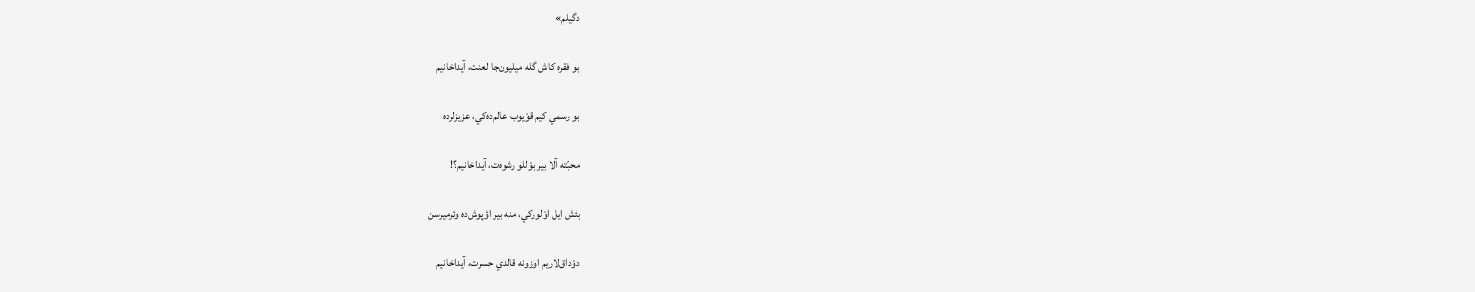دگيلم»

بو فقره كاش گله ميليون‌جا لعنت، آيداخانيم

بو رسمي كيم قوْيوب عالم‌ده‌كي، عزيزلرده

محبّته آلا بير بوْللو رشوه‌ت، آيداخانيم؟!

بئش ايل اوْلوركي، منه بير اؤپوش‌ده وئرميرسن

دوْداق‌لاريم اوزونه قالدي حسرت، آيداخانيم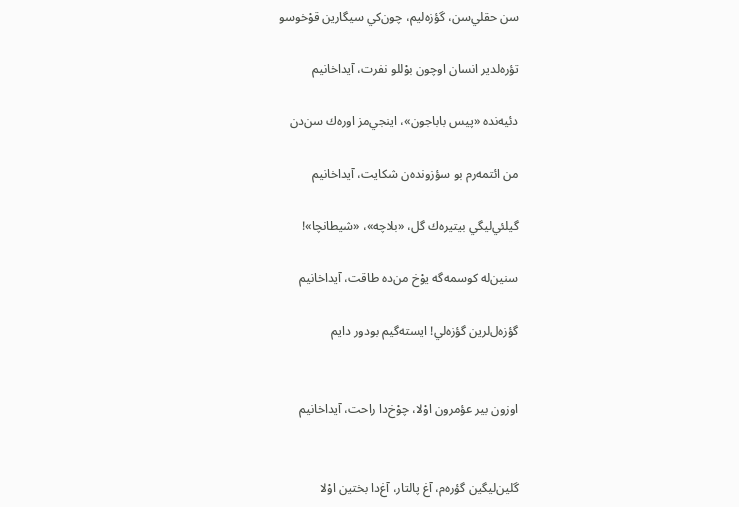سن حقلي‌سن، گؤزه‌ليم، چون‌كي سيگارين قوْخوسو

تؤره‌لدير انسان اوچون بوْللو نفرت، آيداخانيم

دئيه‌نده «پيس باباجون»، اينجي‌مز اوره‌ك سن‌دن

من ائتمه‌رم بو سؤزونده‌ن شكايت، آيداخانيم

گيلئي‌ليگي بيتيره‌ك گل، «بلاچه»، «شيطانچا»!

سنين‌له كوسمه‌گه يوْخ من‌ده طاقت، آيداخانيم

گؤزه‌ل‌لرين گؤزه‌لي! ايسته‌گيم بودور دايم


اوزون بير عؤمرون اوْلا، چوْخ‌دا راحت، آيداخانيم


گلين‌ليگين گؤره‌م، آغ پالتار، آغ‌دا بختين اوْلا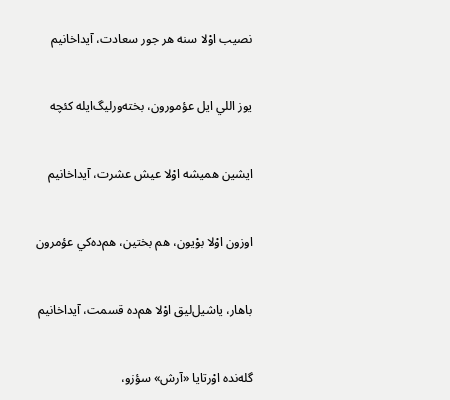نصيب اوْلا سنه هر جور سعادت، آيداخانيم


يوز اللي ايل عؤمورون، بخته‌ورليگ‌ايله كئچه


ايشين هميشه اوْلا عيش عشرت، آيداخانيم


اوزون اوْلا بوْيون، هم بختين، هم‌ده‌كي عؤمرون


باهار، ياشيل‌ليق اوْلا هم‌ده قسمت، آيداخانيم


گله‌نده اوْرتايا «آرش» سؤزو،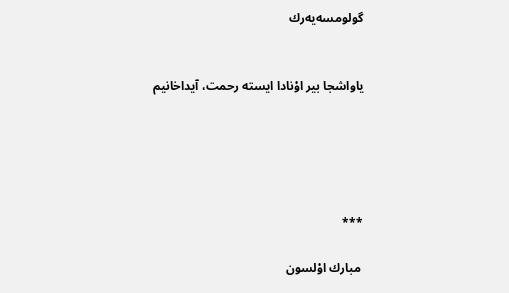گولومسه‌يه‌رك


ياواشجا بير اوْنادا ايسته رحمت، آيداخانيم





***

 مبارك اوْلسون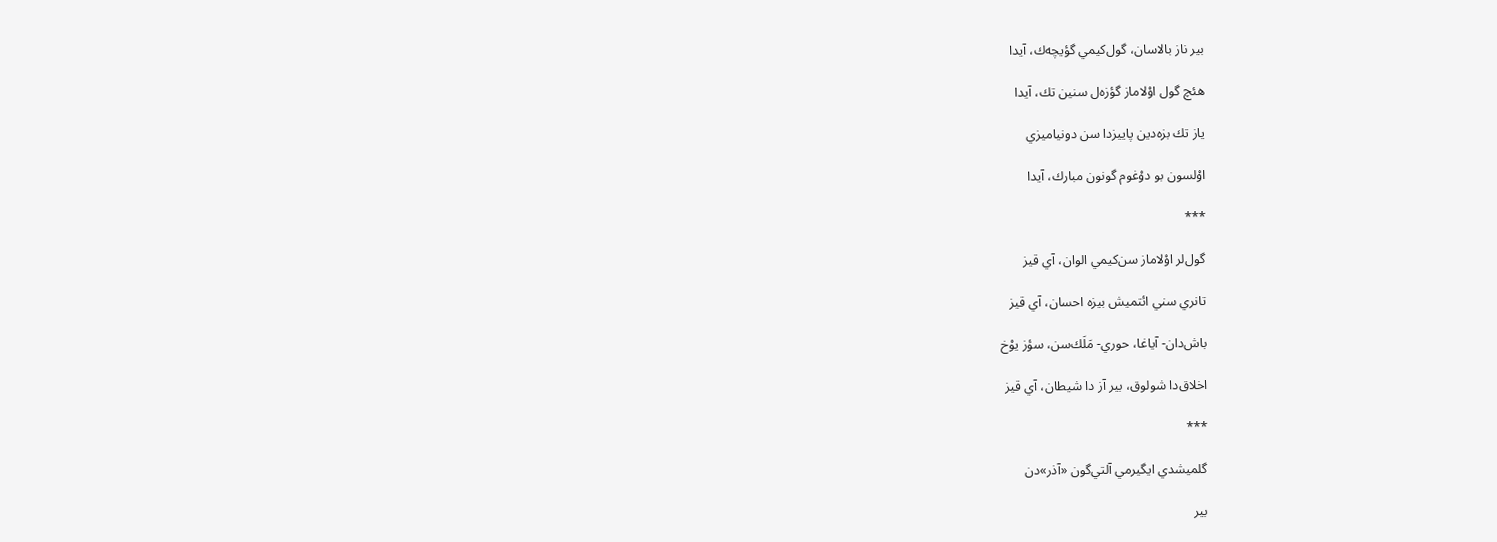بير ناز بالاسان، گول‌كيمي گؤيچه‌ك، آيدا

هئچ گول اوْلاماز گؤزه‌ل سنين‌ تك، آيدا

ياز تك بزه‌دين پاييزدا سن دونياميزي

اوْلسون بو دوْغوم گونون مبارك، آيدا

***

گول‌لر اوْلاماز سن‌كيمي الوان، آي قيز

تانري سني ائتميش بيزه احسان، آي قيز

باش‌دان- آياغا، حوري- مَلَك‌سن، سؤز يوْخ

اخلاق‌دا شولوق، بير آز دا شيطان، آي قيز

***

گلميشدي ايگيرمي آلتي‌گون «آذر»دن

بير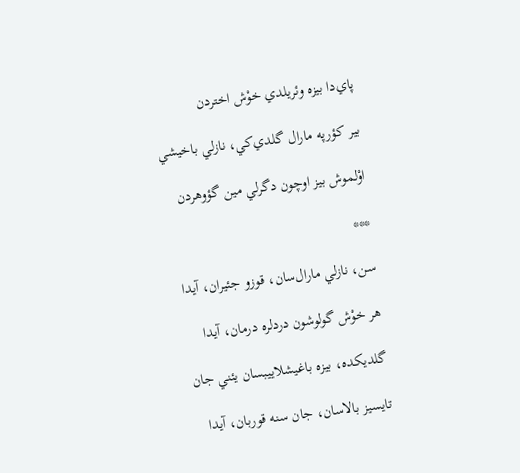پاي‌دا بيزه وئريلدي خوْش اختردن

بير كؤرپه مارال گلدي‌كي، نازلي باخيشي

اوْلموش بيز اوچون دگرلي مين گؤوهردن

***

سن، نازلي مارال‌سان، قوزو جئيران، آيدا

هر خوْش گولوشون دردلره درمان، آيدا

گلديكده، بيزه باغيشلاييبسان يئني جان

تايسيز بالاسان، جان سنه قوربان، آيدا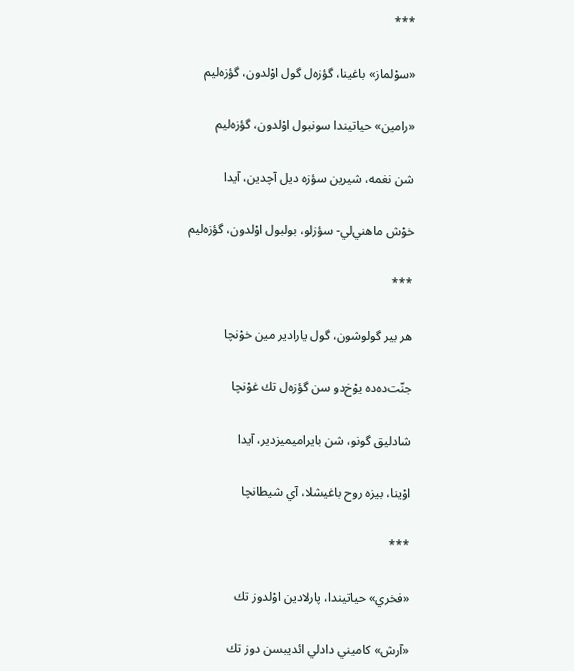***

«سوْلماز» باغينا، گؤزه‌ل گول اوْلدون، گؤزه‌ليم

«رامين» حياتيندا سونبول اوْلدون، گؤزه‌ليم

شن نغمه، شيرين سؤزه ديل آچدين، آيدا

خوْش ماهني‌لي- سؤزلو، بولبول اوْلدون، گؤزه‌ليم

***

هر بير گولوشون، گول يارادير مين خوْنچا

جنّت‌ده‌ده يوْخ‌دو سن گؤزه‌ل تك غوْنچا

شادليق گونو، شن بايراميميزدير، آيدا

اوْينا، بيزه روح باغيشلا، آي شيطانچا

***

«فخري» حياتيندا، پارلادين اوْلدوز تك

«آرش» كاميني دادلي ائديبسن دوز تك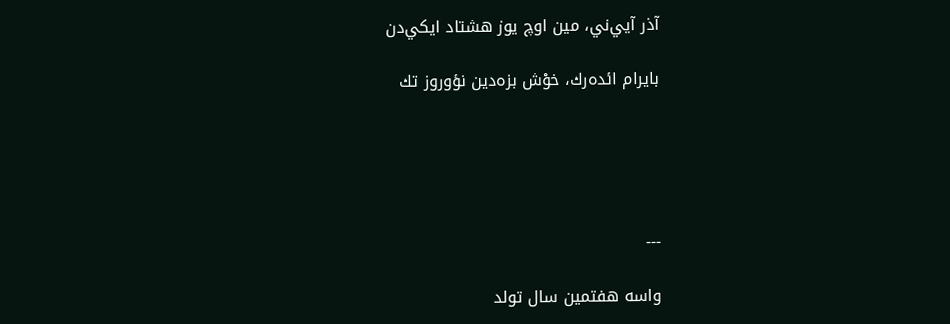آذر آيي‌ني، مين اوچ‌ يوز هشتاد ايكي‌دن

بايرام ائده‌رك، خوْش بزه‌دين نؤوروز تك





---

واسه هفتمین سال تولد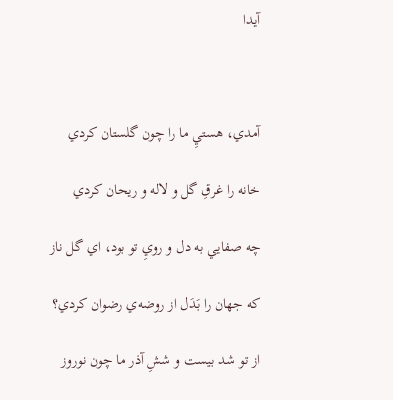آیدا



آمدي، هستيِ ما را چون گلستان كردي

خانه را غرقِ گل و لاله و ريحان كردي

چه صفايي به دل و رويِ تو بود، اي گل ناز

كه جهان را بَدَل از روضه‌ي رضوان كردي؟

از تو شد بيست و ششِ آذر ما چون نوروز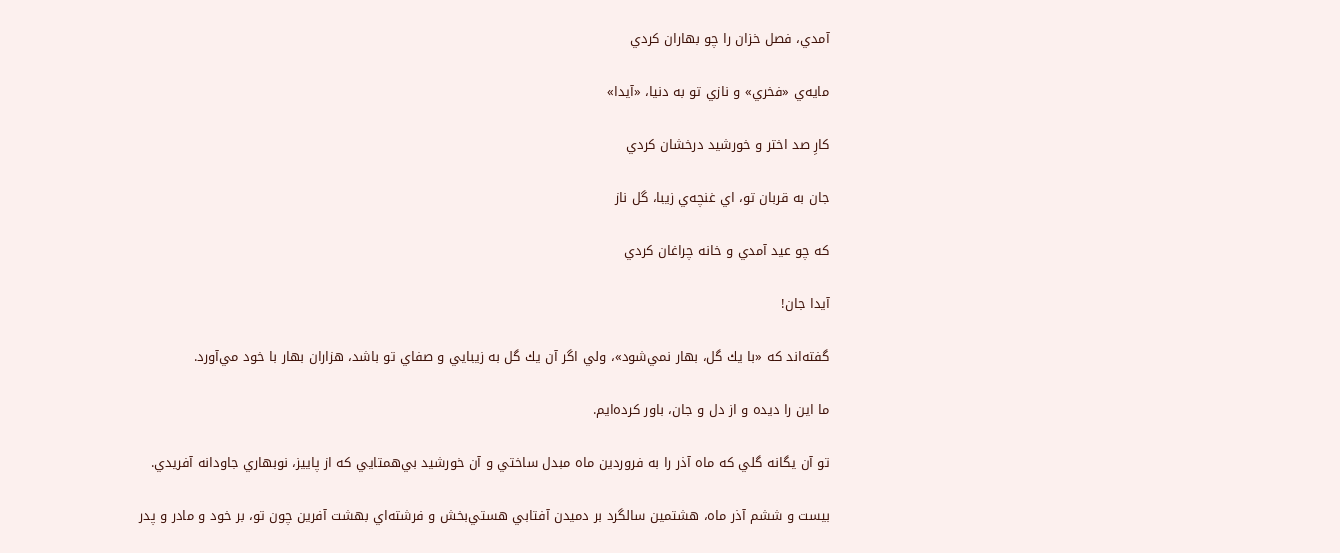آمدي، فصل خزان را چو بهاران كردي

مايه‌ي «فخري» و نازي تو به دنيا، «آيدا»

كارِ صد اختر و خورشيد درخشان كردي

جان به قربان تو، اي غنچه‌ي زيبا، گل ناز

كه چو عيد آمدي و خانه چراغان كردي

آيدا جان!

گفته‌اند كه «با يك گل، بهار نمي‌شود»، ولي اگر آن يك گل به زيبايي و صفاي تو باشد، هزاران بهار با خود مي‌آورد.

ما اين را ديده و از دل و جان، باور كرده‌ايم.

تو آن يگانه گلي كه ماه آذر را به فروردين ماه مبدل ساختي و آن خورشيد بي‌همتايي كه از پاييز، نوبهاري جاودانه آفريدي.

بيست و ششم آذر ماه، هشتمین سالگرد بر دميدن آفتابي هستي‌بخش و فرشته‌اي بهشت آفرين چون تو، بر خود و مادر و پدر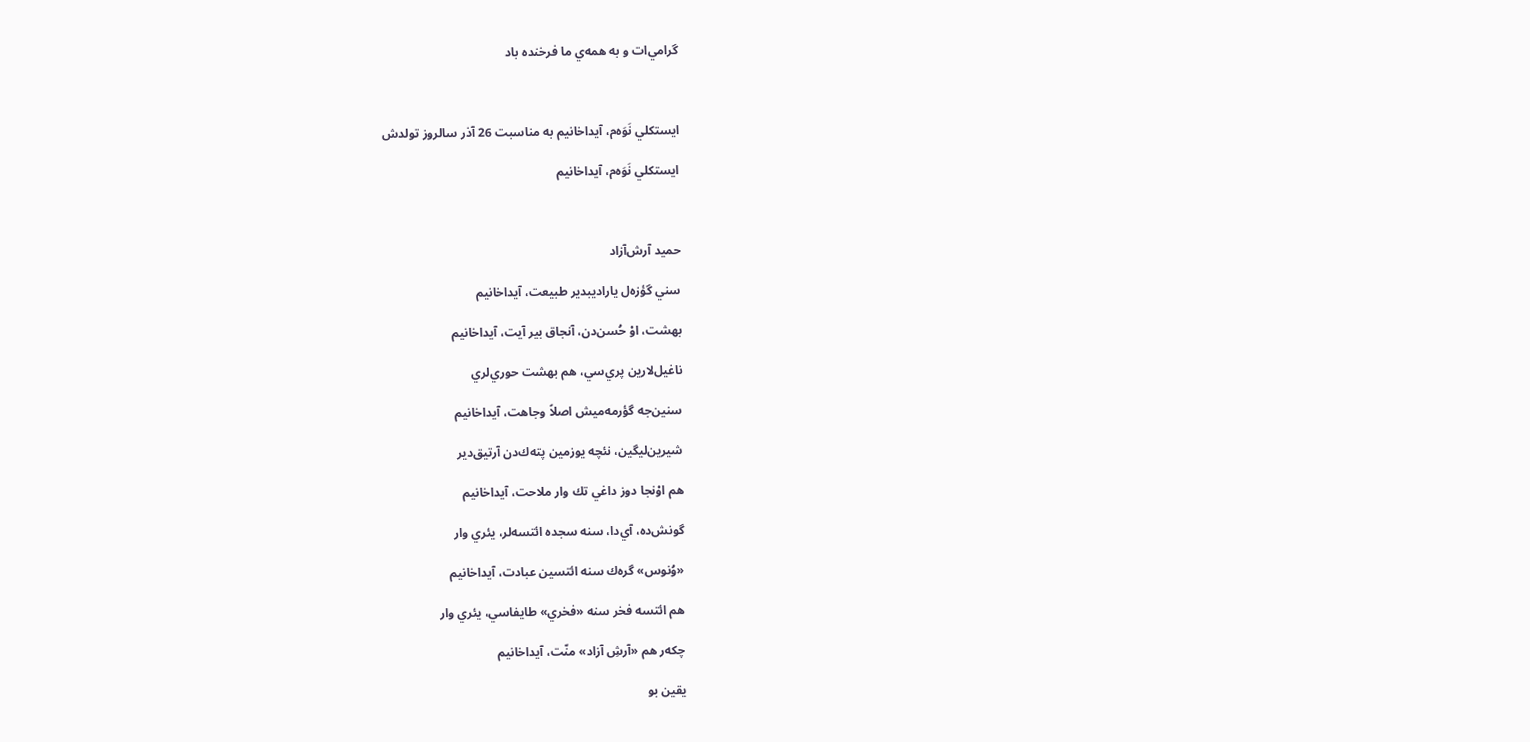گرامي‌ات و به همه‌ي ما فرخنده باد



ايستكلي نَوَه‌م، آيداخانيم به مناسبت 26 آذر سالروز تولدش

ايستكلي نَوَه‌م، آيداخانيم



حميد آرش‌آزاد

سني گؤزه‌ل ياراديبدير طبيعت، آيداخانيم

بهشت، اوْ حُسن‌دن، آنجاق بير آيت، آيداخانيم

ناغيل‌لارين پري‌سي، هم بهشت حوري‌لري

سنين‌جه گؤرمه‌ميش اصلاً وجاهت، آيداخانيم

شيرين‌ليگين، نئچه يوزمين پته‌ك‌دن آرتيق‌دير

هم اوْنجا دوز داغي تك وار ملاحت، آيداخانيم

گونش‌ده، آي‌دا، سنه سجده ائتسه‌لر، يئري وار

«وُنوس» گره‌ك سنه ائتسين عبادت، آيداخانيم

هم ائتسه فخر سنه «فخري» طايفاسي، يئري وار

چكه‌ر هم «آرشِ آزاد» منّت، آيداخانيم

يقين بو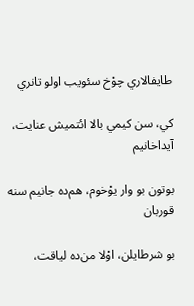طايفالاري چوْخ سئويب اولو تانري

كي، سن كيمي بالا ائتميش عنايت، آيداخانيم

بوتون بو وار يوْخوم، هم‌ده جانيم سنه قوربان

بو شرط‌ايلن، اوْلا من‌ده لياقت،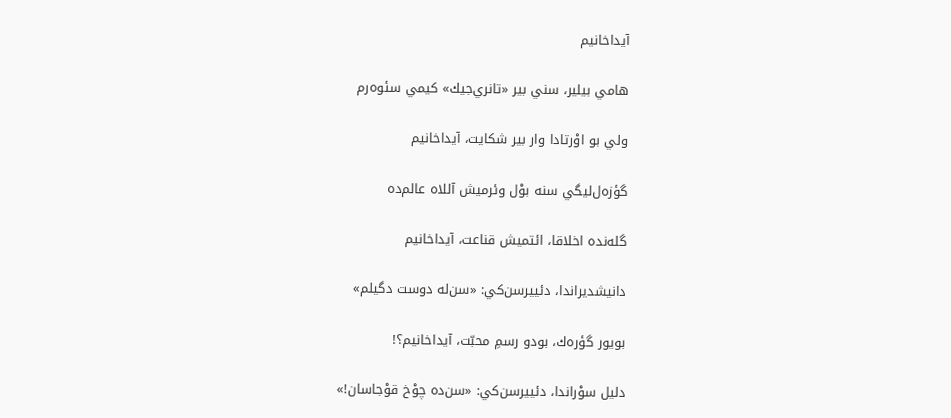آيداخانيم

هامي بيلير، سني بير «تانري‌جيك» كيمي سئوه‌رم

ولي بو اوْرتادا وار بير شكايت، آيداخانيم

گؤزه‌ل‌ليگي سنه بوْل وئرميش آللاه عالم‌ده

گله‌نده اخلاقا، ائتميش قناعت، آيداخانيم

دانيشديراندا، دئييرسن‌كي: «سن‌له دوست دگيلم»

بويور گؤره‌ك، بودو رسمِ محبّت، آيداخانيم؟!

دليل سوْراندا، دئييرسن‌كي: «سن‌ده چوْخ قوْجاسان!»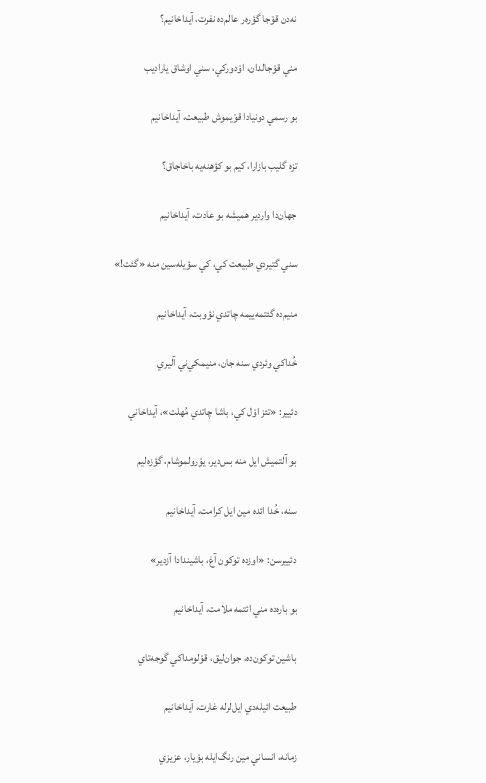نه‌دن قوْجا گؤره‌ر عالم‌ده نفرت، آيداخانيم؟

مني قوْجالدان، اوْدوركي، سني اوشاق ياراديب

بو رسمي دونيادا قوْيموش طبيعت، آيداخانيم

تزه گليب بازارا، كيم بو كؤهنه‌يه باخاجاق؟

جهان‌دا واردير هميشه بو عادت، آيداخانيم

سني گتيردي طبيعت كي، كي سؤيله‌سين منه «گئت!»

منيم‌ده گئتمه‌ييمه چاتدي نؤوبت، آيداخانيم

خُداكي وئردي سنه جان، منيمكي‌ني آليري

دئيير: «تئز اوْل كي، باشا چاتدي مُهلت»، آيداخاني

بو آلتميش ايل منه بس‌دير، يوْرولموشام، گؤزه‌ليم

سنه، خُدا ائده‌ مين ايل كرامت، آيداخانيم

دئييرسن: «اوزده توكون آغ، باشيندادا آزدير»

بو باره‌ده مني ائتمه ملامت، آيداخانيم

باشين توكون‌ده، جوان‌ليق، قوْلومداكي گوجه‌تاي

طبيعت ائيله‌دي ايل‌لرله غارت، آيداخانيم

زمانه، انساني مين رنگ‌ايله بوْيار، عزيزي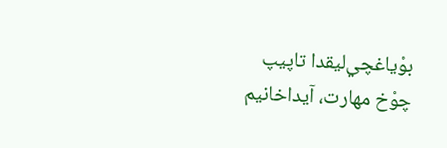بوْياغچي‌ليقدا تاپيپ چوْخ مهارت، آيداخانيم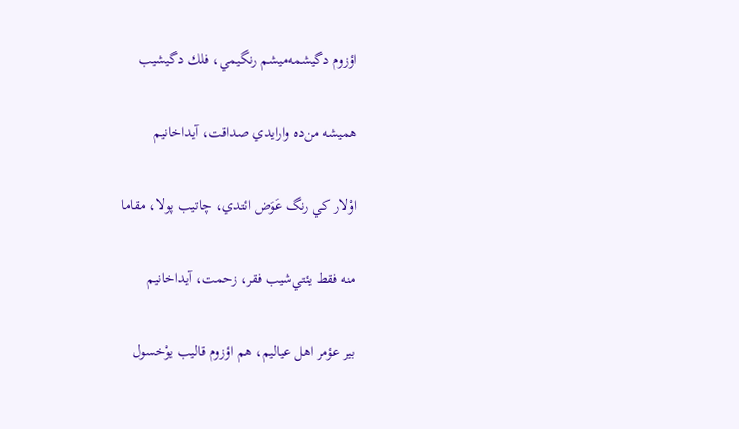اؤزوم دگيشمه‌ميشم رنگيمي، فلك دگيشيب

هميشه من‌ده وارايدي صداقت، آيداخانيم

اوْلار كي رنگ عَوَض ائتدي، چاتيب پولا، مقاما

منه فقط يئتي‌شيب فقر، زحمت، آيداخانيم

بير عؤمر اهل عياليم، هم اؤزوم قاليب يوْخسول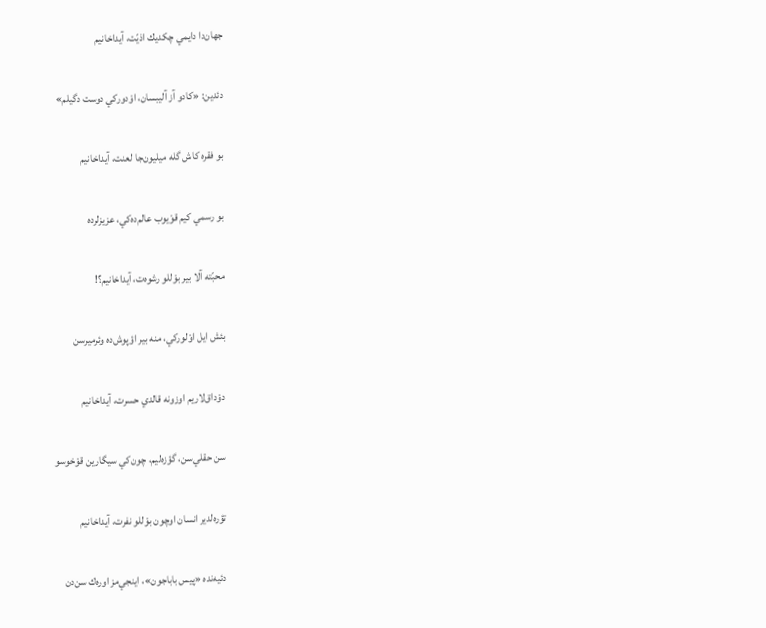جهان‌دا دايمي چكديك اذيّت، آيداخانيم

دئدين: «كادو آز آليبسان، اوْدوركي دوست دگيلم»

بو فقره كاش گله ميليون‌جا لعنت، آيداخانيم

بو رسمي كيم قوْيوب عالم‌ده‌كي، عزيزلرده

محبّته آلا بير بوْللو رشوه‌ت، آيداخانيم؟!

بئش ايل اوْلوركي، منه بير اؤپوش‌ده وئرميرسن

دوْداق‌لاريم اوزونه قالدي حسرت، آيداخانيم

سن حقلي‌سن، گؤزه‌ليم، چون‌كي سيگارين قوْخوسو

تؤره‌لدير انسان اوچون بوْللو نفرت، آيداخانيم

دئيه‌نده «پيس باباجون»، اينجي‌مز اوره‌ك سن‌دن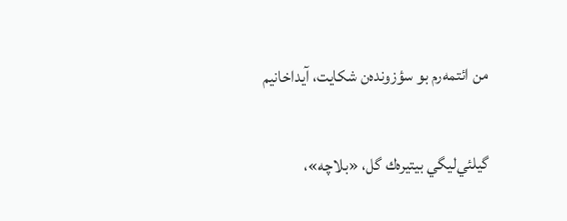من ائتمه‌رم بو سؤزونده‌ن شكايت، آيداخانيم

گيلئي‌ليگي بيتيره‌ك گل، «بلاچه»،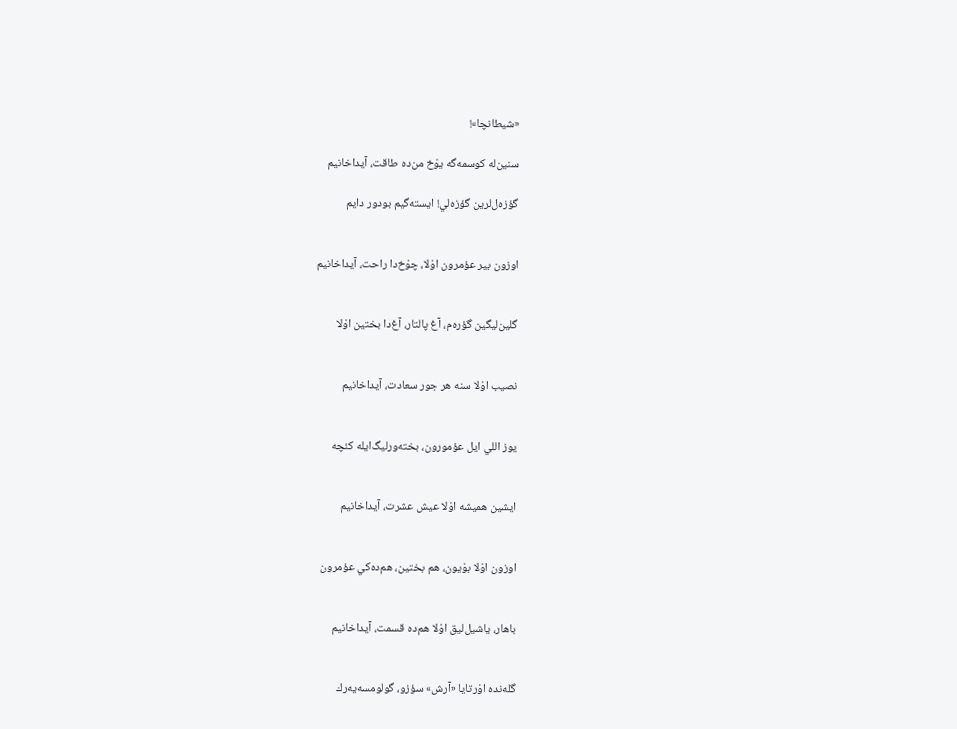«شيطانچا»!

سنين‌له كوسمه‌گه يوْخ من‌ده طاقت، آيداخانيم

گؤزه‌ل‌لرين گؤزه‌لي! ايسته‌گيم بودور دايم


اوزون بير عؤمرون اوْلا، چوْخ‌دا راحت، آيداخانيم


گلين‌ليگين گؤره‌م، آغ پالتار، آغ‌دا بختين اوْلا


نصيب اوْلا سنه هر جور سعادت، آيداخانيم


يوز اللي ايل عؤمورون، بخته‌ورليگ‌ايله كئچه


ايشين هميشه اوْلا عيش عشرت، آيداخانيم


اوزون اوْلا بوْيون، هم بختين، هم‌ده‌كي عؤمرون


باهار، ياشيل‌ليق اوْلا هم‌ده قسمت، آيداخانيم


گله‌نده اوْرتايا «آرش» سؤزو، گولومسه‌يه‌رك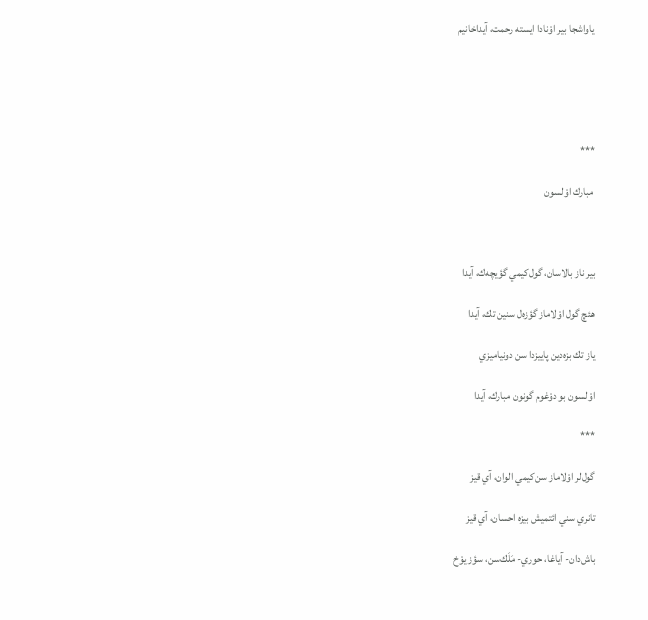ياواشجا بير اوْنادا ايسته رحمت، آيداخانيم





***

 مبارك اوْلسون



بير ناز بالاسان، گول‌كيمي گؤيچه‌ك، آيدا

هئچ گول اوْلاماز گؤزه‌ل سنين‌ تك، آيدا

ياز تك بزه‌دين پاييزدا سن دونياميزي

اوْلسون بو دوْغوم گونون مبارك، آيدا

***

گول‌لر اوْلاماز سن‌كيمي الوان، آي قيز

تانري سني ائتميش بيزه احسان، آي قيز

باش‌دان- آياغا، حوري- مَلَك‌سن، سؤز يوْخ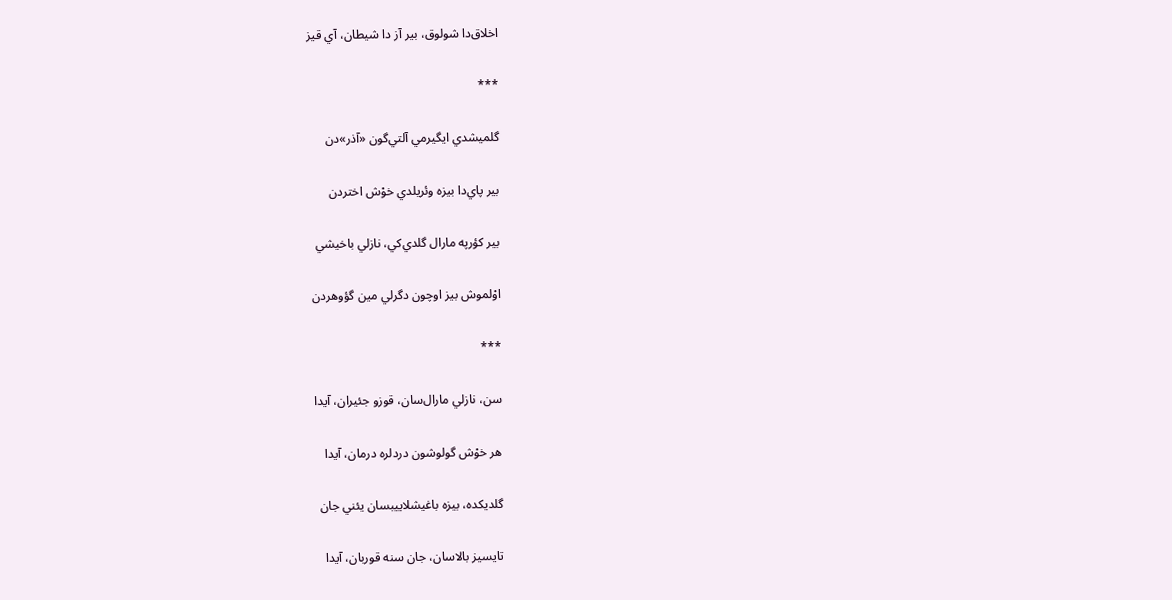اخلاق‌دا شولوق، بير آز دا شيطان، آي قيز

***

گلميشدي ايگيرمي آلتي‌گون «آذر»دن

بير پاي‌دا بيزه وئريلدي خوْش اختردن

بير كؤرپه مارال گلدي‌كي، نازلي باخيشي

اوْلموش بيز اوچون دگرلي مين گؤوهردن

***

سن، نازلي مارال‌سان، قوزو جئيران، آيدا

هر خوْش گولوشون دردلره درمان، آيدا

گلديكده، بيزه باغيشلاييبسان يئني جان

تايسيز بالاسان، جان سنه قوربان، آيدا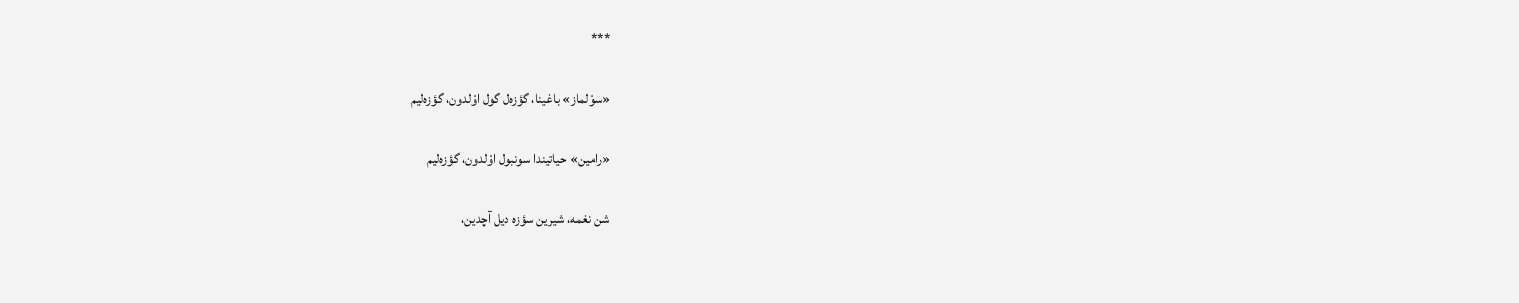***

«سوْلماز» باغينا، گؤزه‌ل گول اوْلدون، گؤزه‌ليم

«رامين» حياتيندا سونبول اوْلدون، گؤزه‌ليم

شن نغمه، شيرين سؤزه ديل آچدين،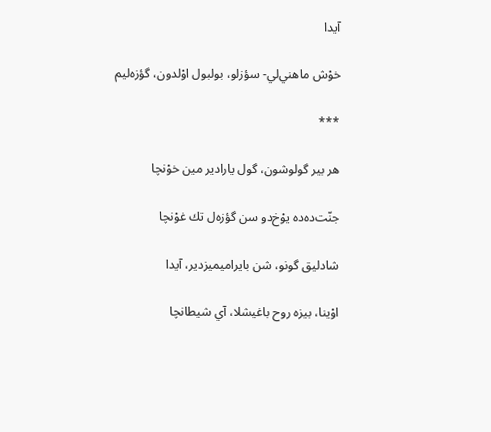آيدا

خوْش ماهني‌لي- سؤزلو، بولبول اوْلدون، گؤزه‌ليم

***

هر بير گولوشون، گول يارادير مين خوْنچا

جنّت‌ده‌ده يوْخ‌دو سن گؤزه‌ل تك غوْنچا

شادليق گونو، شن بايراميميزدير، آيدا

اوْينا، بيزه روح باغيشلا، آي شيطانچا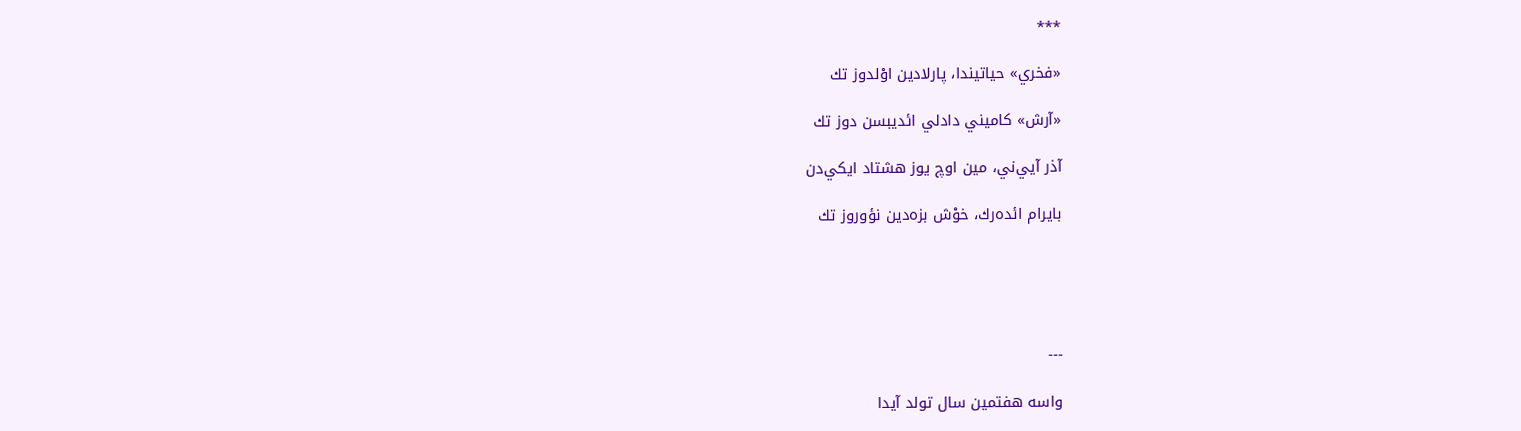***

«فخري» حياتيندا، پارلادين اوْلدوز تك

«آرش» كاميني دادلي ائديبسن دوز تك

آذر آيي‌ني، مين اوچ‌ يوز هشتاد ايكي‌دن

بايرام ائده‌رك، خوْش بزه‌دين نؤوروز تك





---

واسه هفتمین سال تولد آیدا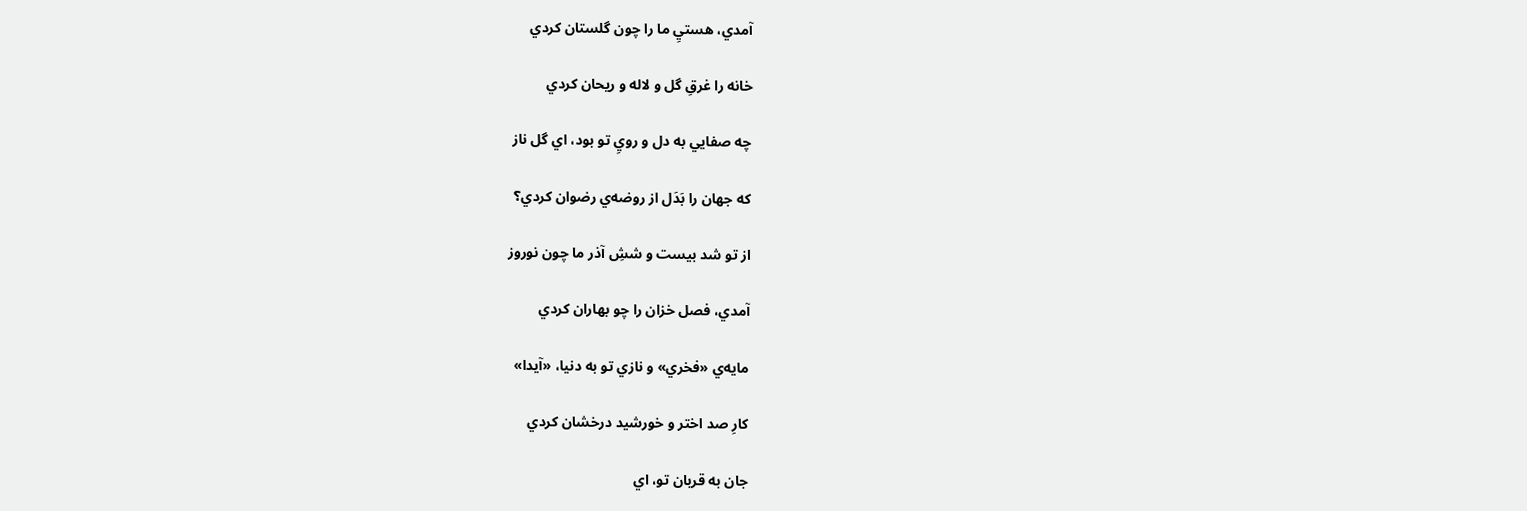آمدي، هستيِ ما را چون گلستان كردي

خانه را غرقِ گل و لاله و ريحان كردي

چه صفايي به دل و رويِ تو بود، اي گل ناز

كه جهان را بَدَل از روضه‌ي رضوان كردي؟

از تو شد بيست و ششِ آذر ما چون نوروز

آمدي، فصل خزان را چو بهاران كردي

مايه‌ي «فخري» و نازي تو به دنيا، «آيدا»

كارِ صد اختر و خورشيد درخشان كردي

جان به قربان تو، اي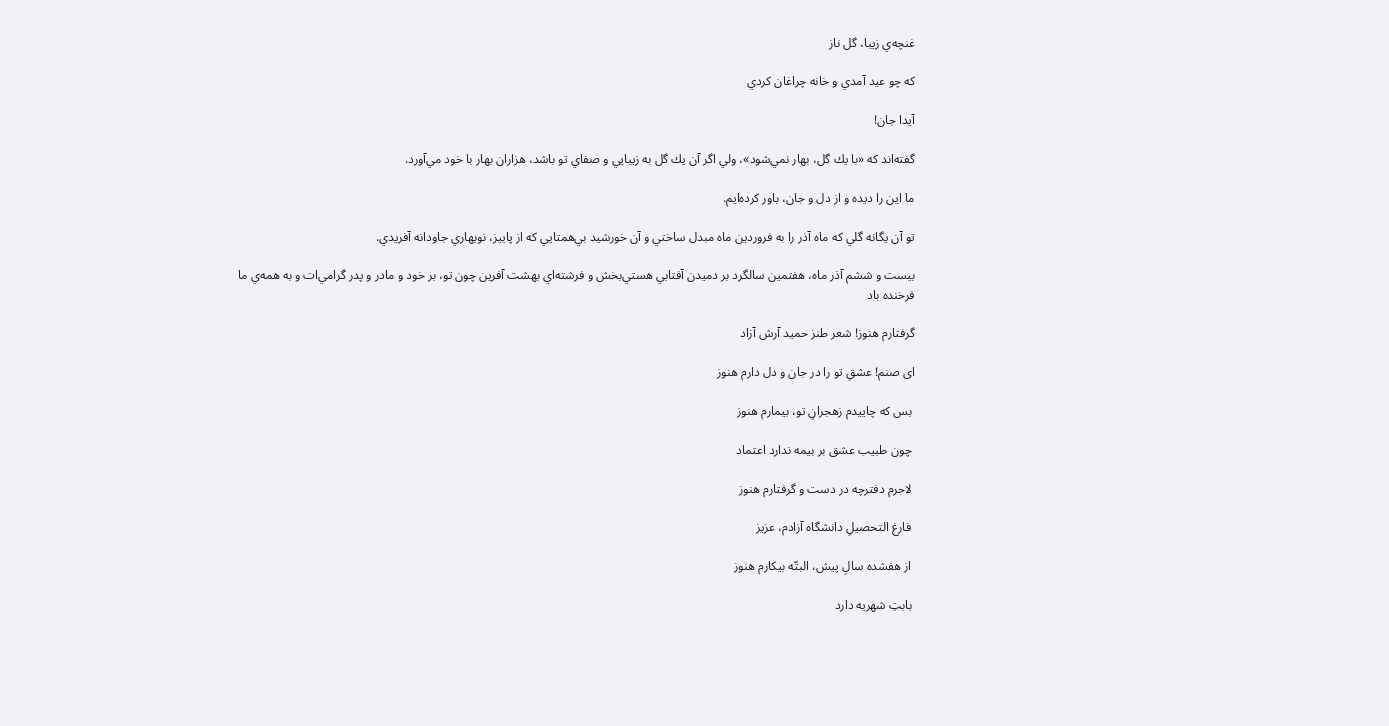غنچه‌ي زيبا، گل ناز

كه چو عيد آمدي و خانه چراغان كردي

آيدا جان!

گفته‌اند كه «با يك گل، بهار نمي‌شود»، ولي اگر آن يك گل به زيبايي و صفاي تو باشد، هزاران بهار با خود مي‌آورد.

ما اين را ديده و از دل و جان، باور كرده‌ايم.

تو آن يگانه گلي كه ماه آذر را به فروردين ماه مبدل ساختي و آن خورشيد بي‌همتايي كه از پاييز، نوبهاري جاودانه آفريدي.

بيست و ششم آذر ماه، هفتمين سالگرد بر دميدن آفتابي هستي‌بخش و فرشته‌اي بهشت آفرين چون تو، بر خود و مادر و پدر گرامي‌ات و به همه‌ي ما فرخنده باد

گرفتارم هنوز! شعر طنز حمید آرش آزاد

اى صنم! عشقِ تو را در جان و دل دارم هنوز

 بس كه چاييدم زهجرانِ تو، بيمارم هنوز

 چون طبيب عشق بر بيمه ندارد اعتماد

 لاجرم دفترچه در دست و گرفتارم هنوز

 فارغ التحصيلِ دانشگاه آزادم، عزيز

 از هفشده سالِ پيش، البتّه بيكارم هنوز

 بابتِ شهريه دارد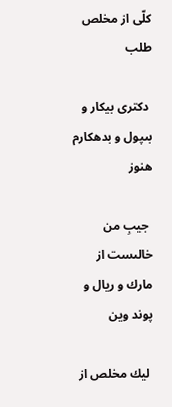كلّى از مخلص طلب

 دكترى بيكار و بىپول و بدهكارم هنوز

 جيبِ من خالىست از مارك و ريال و پوند وين

 ليك مخلص از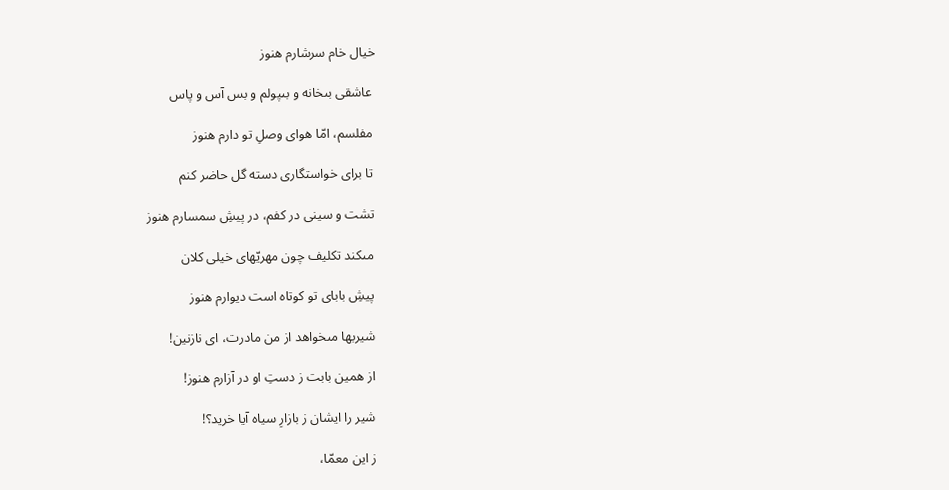خيال خام سرشارم هنوز

 عاشقى بىخانه و بىپولم و بس آس و پاس

 مفلسم، امّا هواى وصلِ تو دارم هنوز

 تا براى خواستگارى دسته گل حاضر كنم

 تشت و سينى در كفم، در پيشِ سمسارم هنوز

 مىكند تكليف چون مهريّهاى خيلى كلان

 پيشِ باباى تو كوتاه است ديوارم هنوز

 شيربها مىخواهد از من مادرت، اى نازنين!

 از همين بابت ز دستِ او در آزارم هنوز!

 شير را ايشان ز بازارِ سياه آيا خريد؟!

 ز اين معمّا،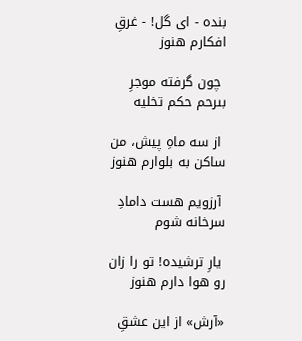بنده - اى گل! - غرقِ افكارم هنوز

 چون گرفته موجرِ بىرحم حكم تخليه

 از سه ماهِ پيش، من ساكن به بلوارم هنوز

 آرزويم هست دامادِ سرخانه شوم

 يارِ ترشيده! تو را زان رو هوا دارم هنوز

«آرش» از اين عشقِ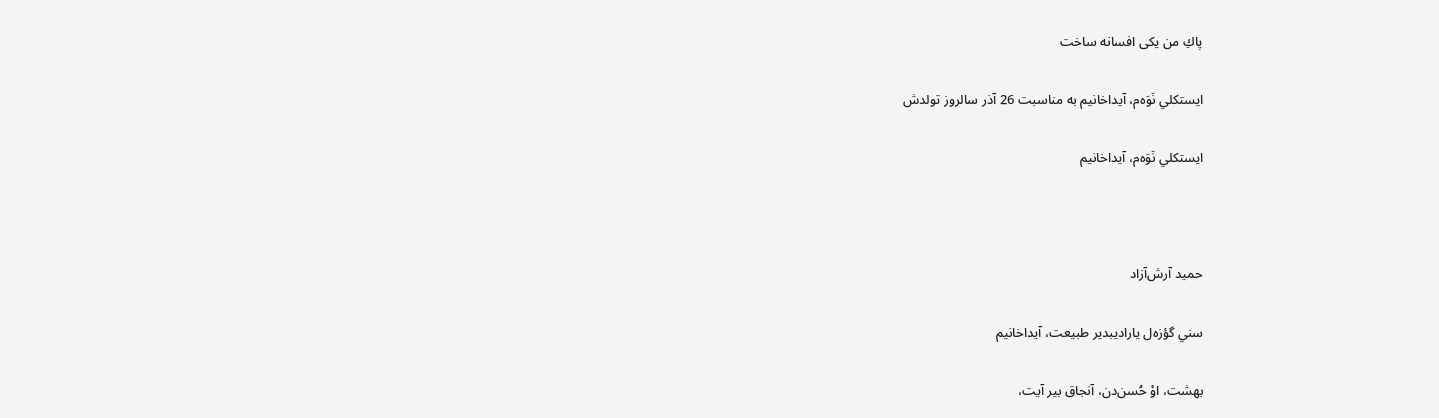پاكِ من يكى افسانه ساخت

ايستكلي نَوَه‌م، آيداخانيم به مناسبت 26 آذر سالروز تولدش

ايستكلي نَوَه‌م، آيداخانيم



حميد آرش‌آزاد

سني گؤزه‌ل ياراديبدير طبيعت، آيداخانيم

بهشت، اوْ حُسن‌دن، آنجاق بير آيت،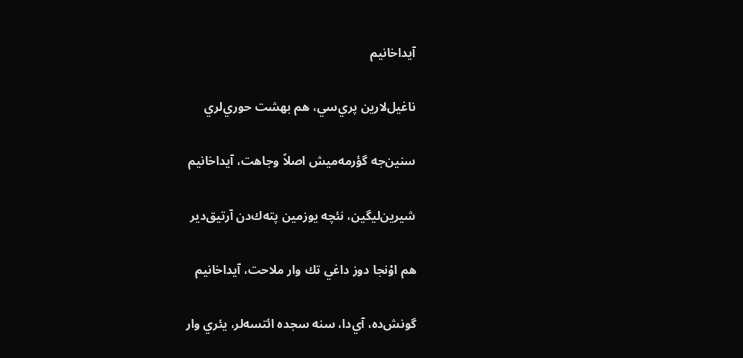آيداخانيم

ناغيل‌لارين پري‌سي، هم بهشت حوري‌لري

سنين‌جه گؤرمه‌ميش اصلاً وجاهت، آيداخانيم

شيرين‌ليگين، نئچه يوزمين پته‌ك‌دن آرتيق‌دير

هم اوْنجا دوز داغي تك وار ملاحت، آيداخانيم

گونش‌ده، آي‌دا، سنه سجده ائتسه‌لر، يئري وار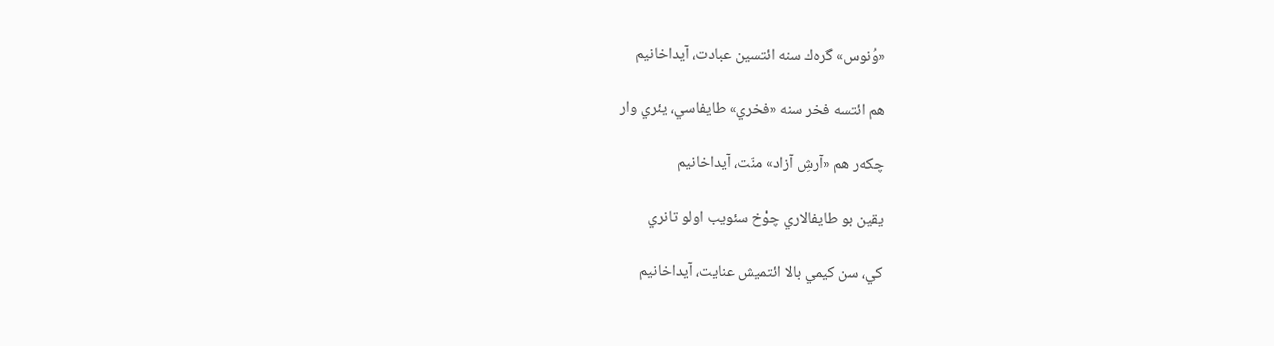«وُنوس» گره‌ك سنه ائتسين عبادت، آيداخانيم

هم ائتسه فخر سنه «فخري» طايفاسي، يئري وار

چكه‌ر هم «آرشِ آزاد» منّت، آيداخانيم

يقين بو طايفالاري چوْخ سئويب اولو تانري

كي، سن كيمي بالا ائتميش عنايت، آيداخانيم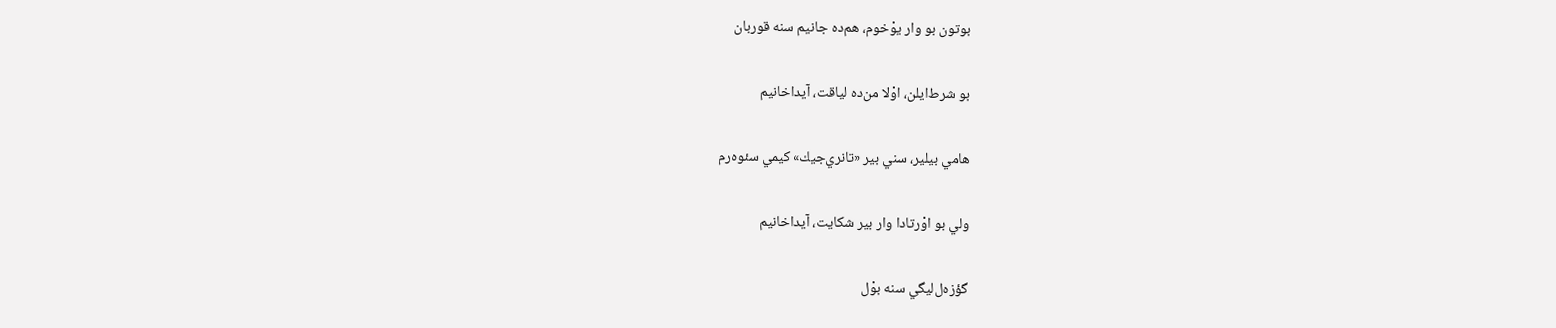بوتون بو وار يوْخوم، هم‌ده جانيم سنه قوربان

بو شرط‌ايلن، اوْلا من‌ده لياقت، آيداخانيم

هامي بيلير، سني بير «تانري‌جيك» كيمي سئوه‌رم

ولي بو اوْرتادا وار بير شكايت، آيداخانيم

گؤزه‌ل‌ليگي سنه بوْل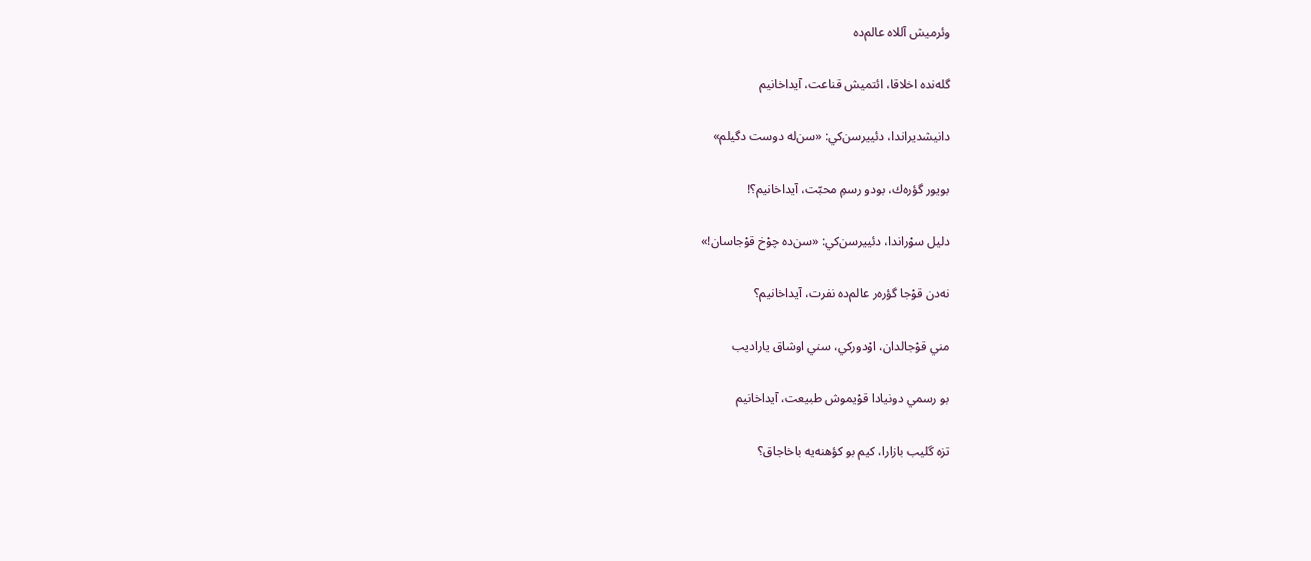وئرميش آللاه عالم‌ده

گله‌نده اخلاقا، ائتميش قناعت، آيداخانيم

دانيشديراندا، دئييرسن‌كي: «سن‌له دوست دگيلم»

بويور گؤره‌ك، بودو رسمِ محبّت، آيداخانيم؟!

دليل سوْراندا، دئييرسن‌كي: «سن‌ده چوْخ قوْجاسان!»

نه‌دن قوْجا گؤره‌ر عالم‌ده نفرت، آيداخانيم؟

مني قوْجالدان، اوْدوركي، سني اوشاق ياراديب

بو رسمي دونيادا قوْيموش طبيعت، آيداخانيم

تزه گليب بازارا، كيم بو كؤهنه‌يه باخاجاق؟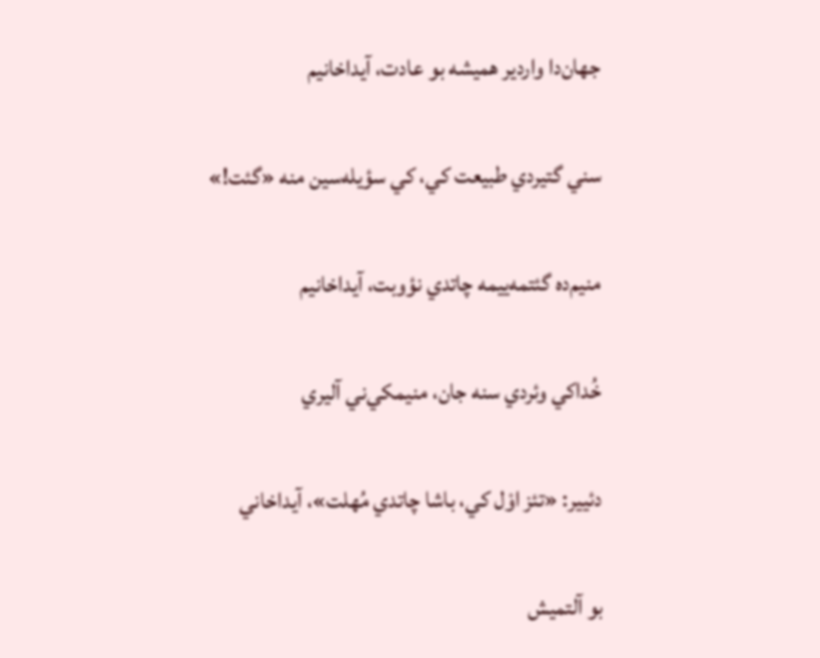جهان‌دا واردير هميشه بو عادت، آيداخانيم

سني گتيردي طبيعت كي، كي سؤيله‌سين منه «گئت!»

منيم‌ده گئتمه‌ييمه چاتدي نؤوبت، آيداخانيم

خُداكي وئردي سنه جان، منيمكي‌ني آليري

دئيير: «تئز اوْل كي، باشا چاتدي مُهلت»، آيداخاني

بو آلتميش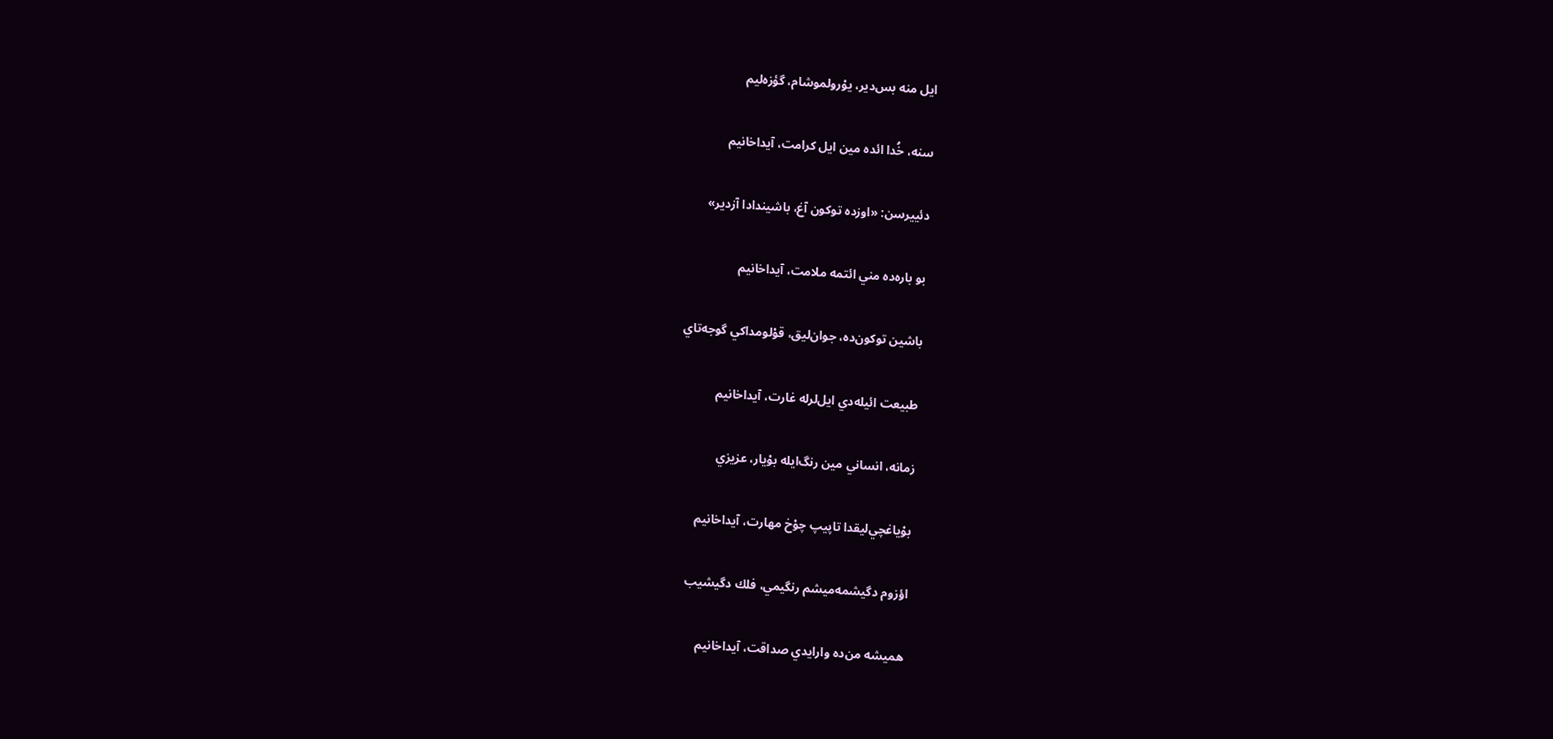ايل منه بس‌دير، يوْرولموشام، گؤزه‌ليم

سنه، خُدا ائده‌ مين ايل كرامت، آيداخانيم

دئييرسن: «اوزده توكون آغ، باشيندادا آزدير»

بو باره‌ده مني ائتمه ملامت، آيداخانيم

باشين توكون‌ده، جوان‌ليق، قوْلومداكي گوجه‌تاي

طبيعت ائيله‌دي ايل‌لرله غارت، آيداخانيم

زمانه، انساني مين رنگ‌ايله بوْيار، عزيزي

بوْياغچي‌ليقدا تاپيپ چوْخ مهارت، آيداخانيم

اؤزوم دگيشمه‌ميشم رنگيمي، فلك دگيشيب

هميشه من‌ده وارايدي صداقت، آيداخانيم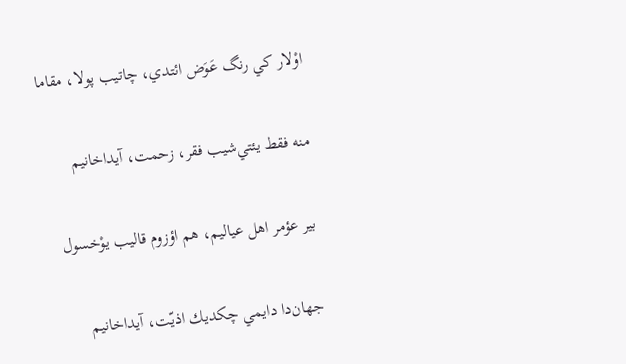اوْلار كي رنگ عَوَض ائتدي، چاتيب پولا، مقاما

منه فقط يئتي‌شيب فقر، زحمت، آيداخانيم

بير عؤمر اهل عياليم، هم اؤزوم قاليب يوْخسول

جهان‌دا دايمي چكديك اذيّت، آيداخانيم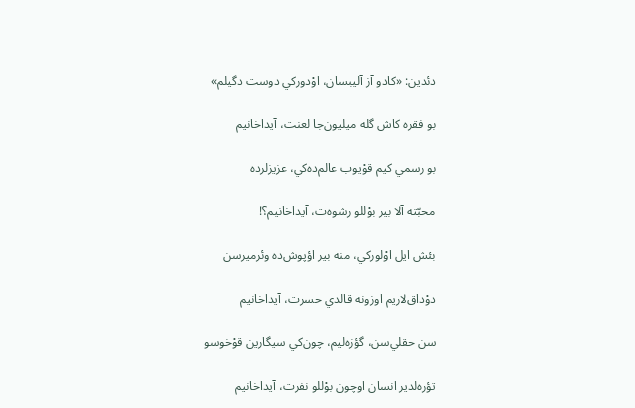دئدين: «كادو آز آليبسان، اوْدوركي دوست دگيلم»

بو فقره كاش گله ميليون‌جا لعنت، آيداخانيم

بو رسمي كيم قوْيوب عالم‌ده‌كي، عزيزلرده

محبّته آلا بير بوْللو رشوه‌ت، آيداخانيم؟!

بئش ايل اوْلوركي، منه بير اؤپوش‌ده وئرميرسن

دوْداق‌لاريم اوزونه قالدي حسرت، آيداخانيم

سن حقلي‌سن، گؤزه‌ليم، چون‌كي سيگارين قوْخوسو

تؤره‌لدير انسان اوچون بوْللو نفرت، آيداخانيم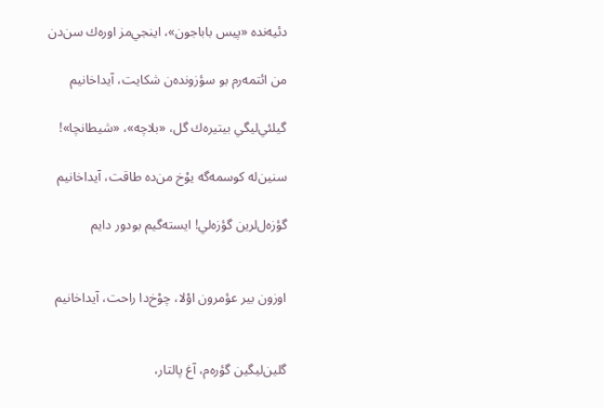دئيه‌نده «پيس باباجون»، اينجي‌مز اوره‌ك سن‌دن

من ائتمه‌رم بو سؤزونده‌ن شكايت، آيداخانيم

گيلئي‌ليگي بيتيره‌ك گل، «بلاچه»، «شيطانچا»!

سنين‌له كوسمه‌گه يوْخ من‌ده طاقت، آيداخانيم

گؤزه‌ل‌لرين گؤزه‌لي! ايسته‌گيم بودور دايم


اوزون بير عؤمرون اوْلا، چوْخ‌دا راحت، آيداخانيم


گلين‌ليگين گؤره‌م، آغ پالتار،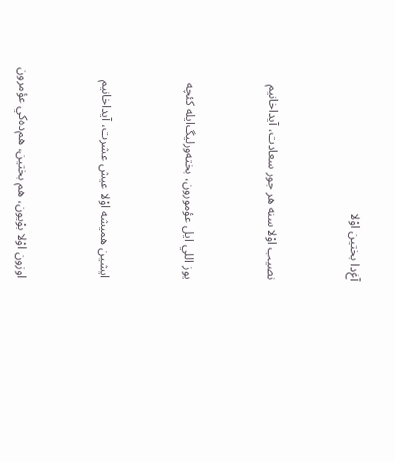آغ‌دا بختين اوْلا


نصيب اوْلا سنه هر جور سعادت، آيداخانيم


يوز اللي ايل عؤمورون، بخته‌ورليگ‌ايله كئچه


ايشين هميشه اوْلا عيش عشرت، آيداخانيم


اوزون اوْلا بوْيون، هم بختين، هم‌ده‌كي عؤمرون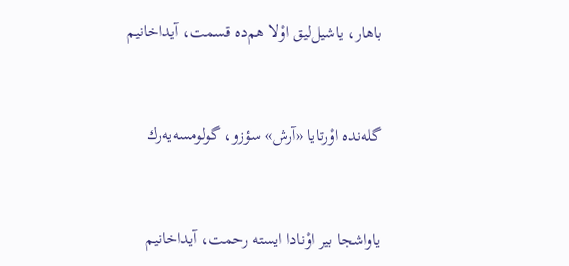باهار، ياشيل‌ليق اوْلا هم‌ده قسمت، آيداخانيم


گله‌نده اوْرتايا «آرش» سؤزو، گولومسه‌يه‌رك


ياواشجا بير اوْنادا ايسته رحمت، آيداخانيم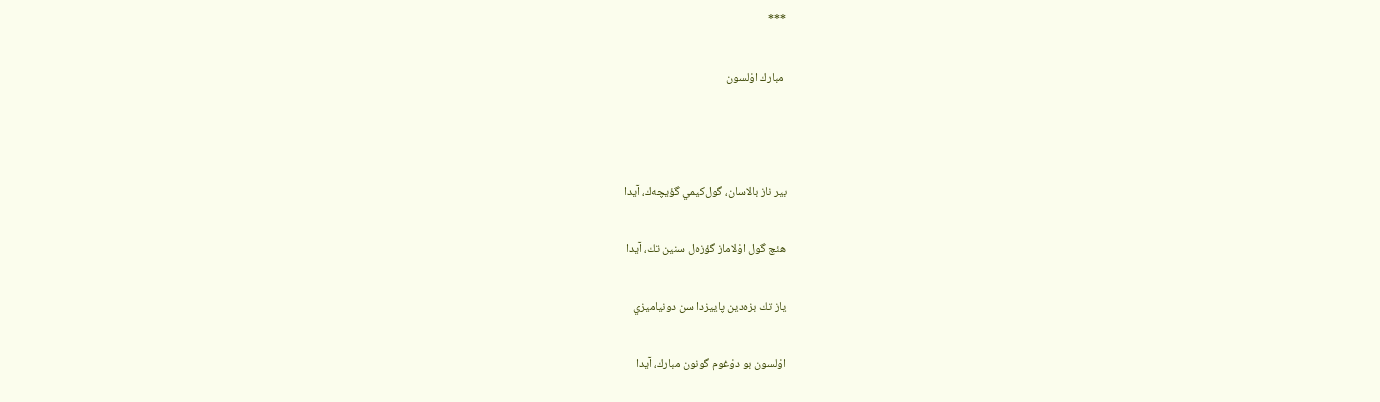***

 مبارك اوْلسون



بير ناز بالاسان، گول‌كيمي گؤيچه‌ك، آيدا

هئچ گول اوْلاماز گؤزه‌ل سنين‌ تك، آيدا

ياز تك بزه‌دين پاييزدا سن دونياميزي

اوْلسون بو دوْغوم گونون مبارك، آيدا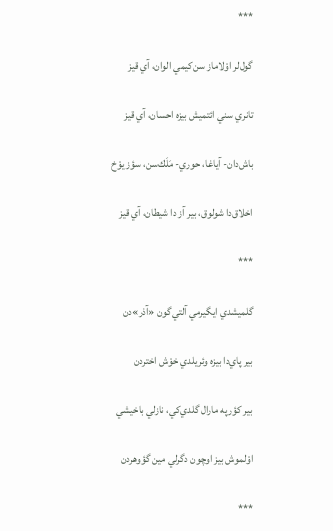***

گول‌لر اوْلاماز سن‌كيمي الوان، آي قيز

تانري سني ائتميش بيزه احسان، آي قيز

باش‌دان- آياغا، حوري- مَلَك‌سن، سؤز يوْخ

اخلاق‌دا شولوق، بير آز دا شيطان، آي قيز

***

گلميشدي ايگيرمي آلتي‌گون «آذر»دن

بير پاي‌دا بيزه وئريلدي خوْش اختردن

بير كؤرپه مارال گلدي‌كي، نازلي باخيشي

اوْلموش بيز اوچون دگرلي مين گؤوهردن

***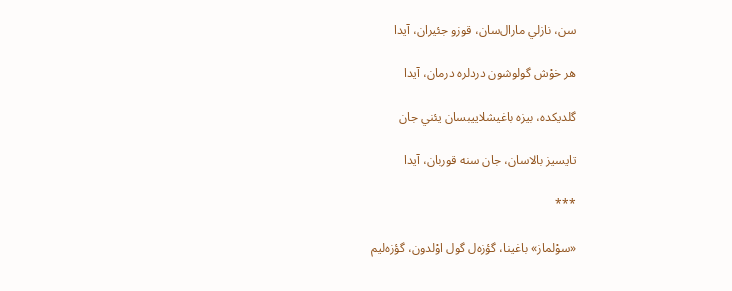سن، نازلي مارال‌سان، قوزو جئيران، آيدا

هر خوْش گولوشون دردلره درمان، آيدا

گلديكده، بيزه باغيشلاييبسان يئني جان

تايسيز بالاسان، جان سنه قوربان، آيدا

***

«سوْلماز» باغينا، گؤزه‌ل گول اوْلدون، گؤزه‌ليم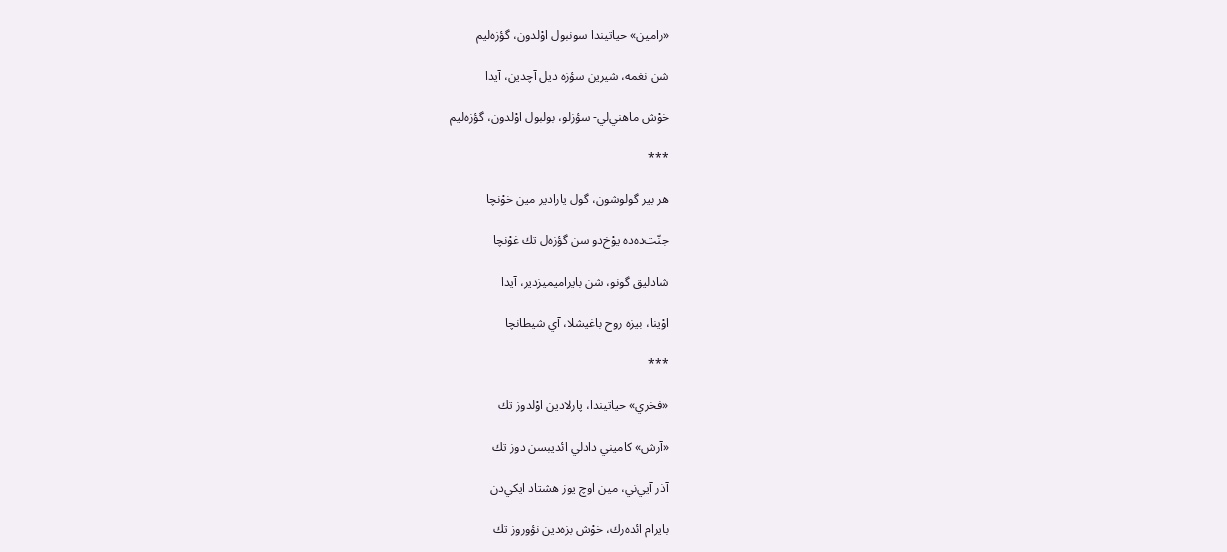«رامين» حياتيندا سونبول اوْلدون، گؤزه‌ليم

شن نغمه، شيرين سؤزه ديل آچدين، آيدا

خوْش ماهني‌لي- سؤزلو، بولبول اوْلدون، گؤزه‌ليم

***

هر بير گولوشون، گول يارادير مين خوْنچا

جنّت‌ده‌ده يوْخ‌دو سن گؤزه‌ل تك غوْنچا

شادليق گونو، شن بايراميميزدير، آيدا

اوْينا، بيزه روح باغيشلا، آي شيطانچا

***

«فخري» حياتيندا، پارلادين اوْلدوز تك

«آرش» كاميني دادلي ائديبسن دوز تك

آذر آيي‌ني، مين اوچ‌ يوز هشتاد ايكي‌دن

بايرام ائده‌رك، خوْش بزه‌دين نؤوروز تك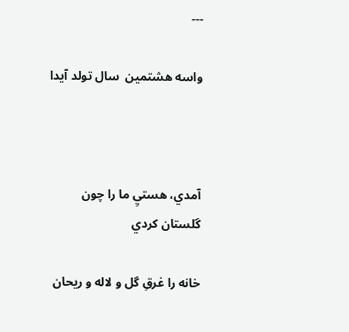---

واسه هشتمین  سال تولد آیدا



آمدي، هستيِ ما را چون گلستان كردي

خانه را غرقِ گل و لاله و ريحان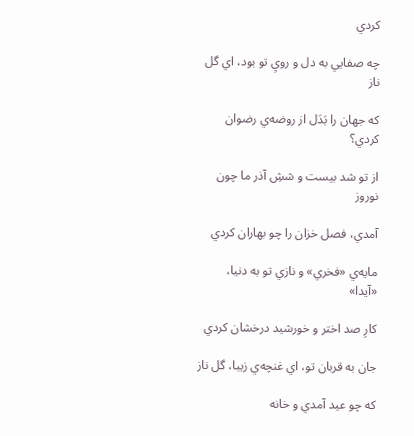كردي

چه صفايي به دل و رويِ تو بود، اي گل ناز

كه جهان را بَدَل از روضه‌ي رضوان كردي؟

از تو شد بيست و ششِ آذر ما چون نوروز

آمدي، فصل خزان را چو بهاران كردي

مايه‌ي «فخري» و نازي تو به دنيا، «آيدا»

كارِ صد اختر و خورشيد درخشان كردي

جان به قربان تو، اي غنچه‌ي زيبا، گل ناز

كه چو عيد آمدي و خانه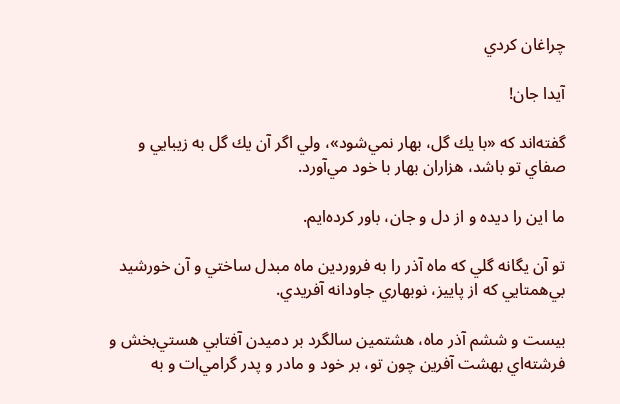چراغان كردي

آيدا جان!

گفته‌اند كه «با يك گل، بهار نمي‌شود»، ولي اگر آن يك گل به زيبايي و صفاي تو باشد، هزاران بهار با خود مي‌آورد.

ما اين را ديده و از دل و جان، باور كرده‌ايم.

تو آن يگانه گلي كه ماه آذر را به فروردين ماه مبدل ساختي و آن خورشيد بي‌همتايي كه از پاييز، نوبهاري جاودانه آفريدي.

بيست و ششم آذر ماه، هشتمین سالگرد بر دميدن آفتابي هستي‌بخش و فرشته‌اي بهشت آفرين چون تو، بر خود و مادر و پدر گرامي‌ات و به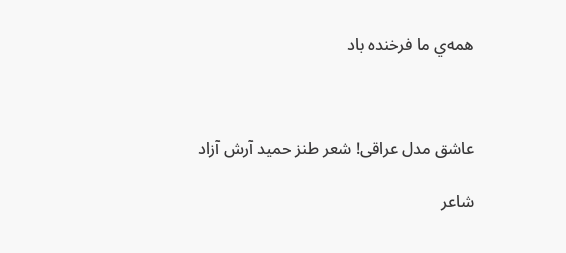همه‌ي ما فرخنده باد



عاشق مدل عراقى! شعر طنز حمید آرش آزاد

شاعر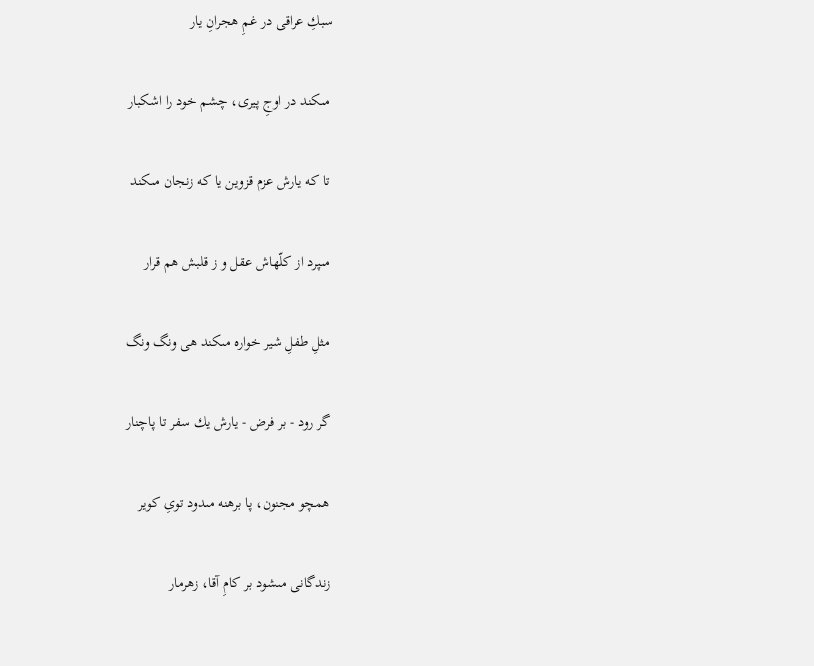سبكِ عراقى در غمِ هجرانِ يار

 مىكند در اوجِ پيرى، چشم خود را اشكبار

 تا كه يارش عزم قزوين يا كه زنجان مىكند

 مىپرد از كلّهاش عقل و ز قلبش هم قرار

 مثلِ طفلِ شير خواره مىكند هى ونگ ونگ

 گر رود - بر فرض - يارش يك سفر تا پاچنار

 همچو مجنون، پا برهنه مىدود توىِ كوير

 زندگانى مىشود بر كامِ آقا، زهرمار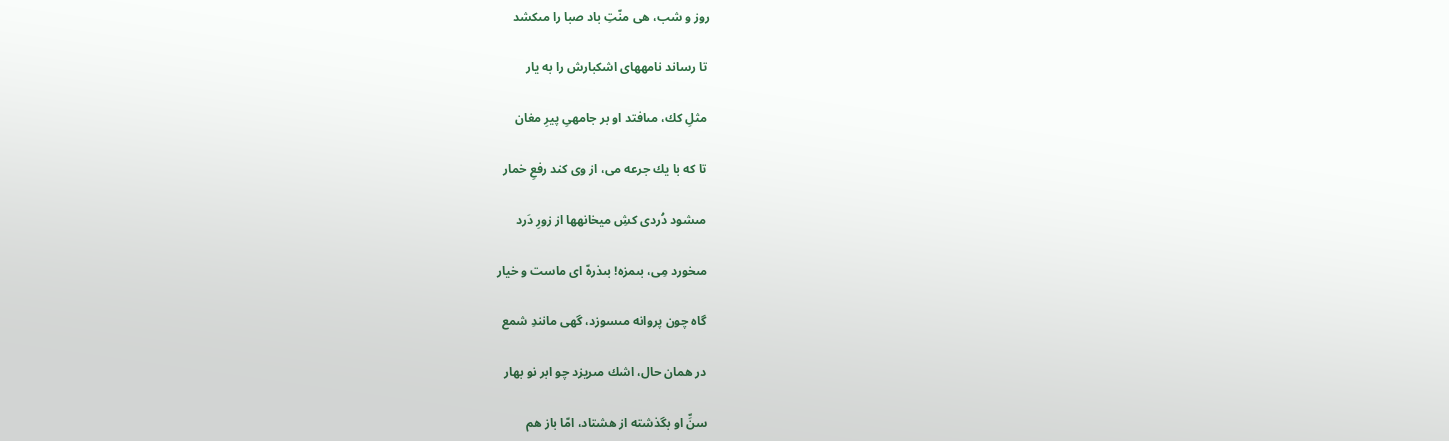روز و شب، هى منّتِ باد صبا را مىكشد

 تا رساند نامههاى اشكبارش را به يار

 مثلِ كك، مىافتد او بر جامهىِ پيرِ مغان

 تا كه با يك جرعه مى، از وى كند رفعِ خمار

 مىشود دُردى كشِ ميخانهها از زورِ دَرد

 مىخورد مِى، بىمزه! بىذرهّ اى ماست و خيار

 گاه چون پروانه مىسوزد، گهى مانندِ شمع

 در همان حال، اشك مىريزد چو ابر نو بهار

 سنِّ او بگذشته از هشتاد، امّا باز هم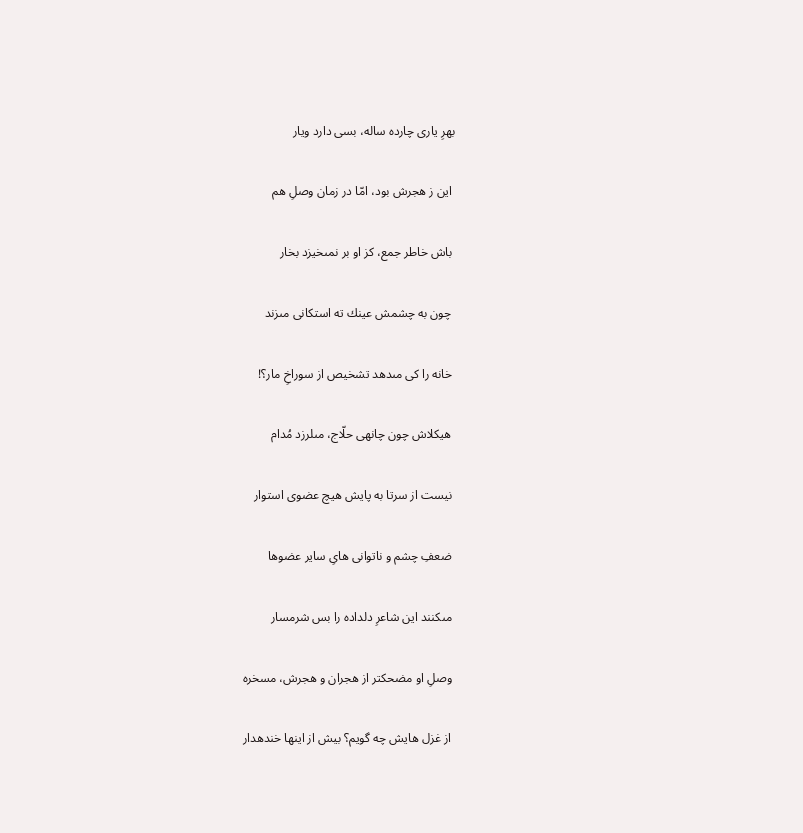بهرِ يارى چارده ساله، بسى دارد ويار

 اين ز هجرش بود، امّا در زمان وصلِ هم

 باش خاطر جمع، كز او بر نمىخيزد بخار

 چون به چشمش عينك ته استكانى مىزند

 خانه را كى مىدهد تشخيص از سوراخِ مار؟!

 هيكلاش چون چانهى حلّاج، مىلرزد مُدام

 نيست از سرتا به پايش هيچ عضوى استوار

 ضعفِ چشم و ناتوانى هاىِ ساير عضوها

 مىكنند اين شاعرِ دلداده را بس شرمسار

 وصلِ او مضحكتر از هجران و هجرش، مسخره

 از غزل هايش چه گويم؟ بيش از اينها خندهدار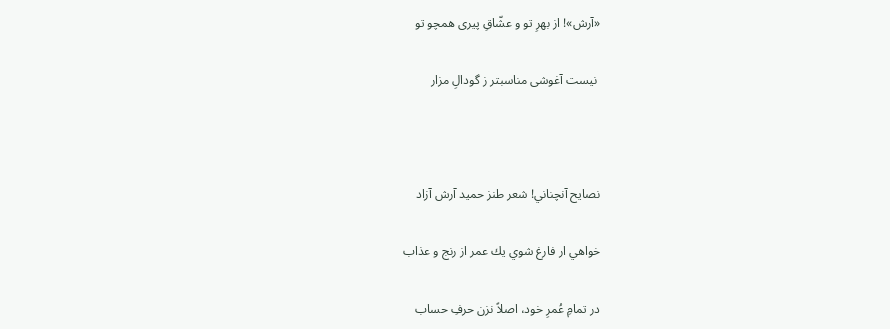«آرش»! از بهرِ تو و عشّاقِ پيرى همچو تو

 نيست آغوشى مناسبتر ز گودالِ مزار



نصايح آنچناني! شعر طنز حمید آرش آزاد

خواهي ار فارغ شوي يك عمر از رنج و عذاب

در تمامِ عُمرِ خود، اصلاً نزن حرفِ حساب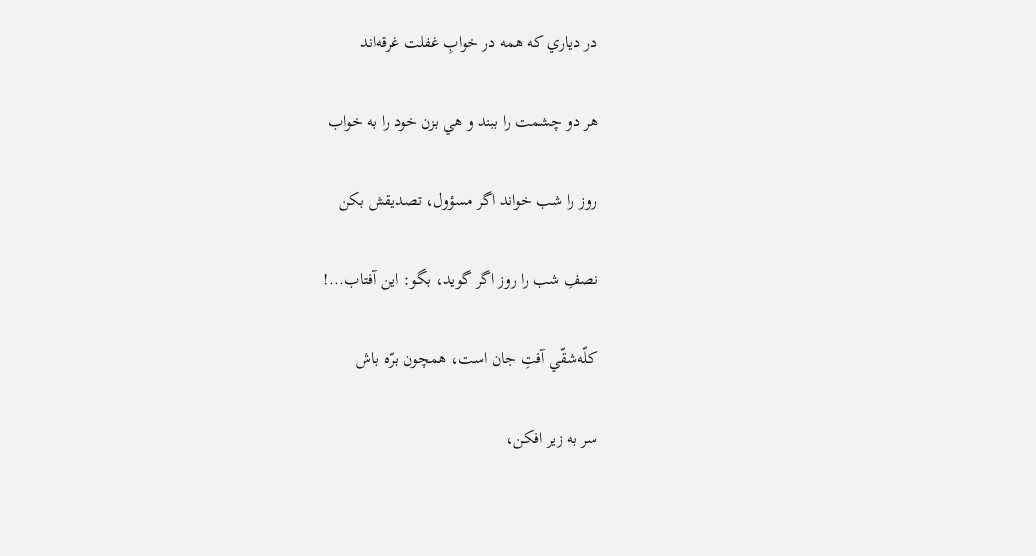در دياري كه همه در خوابِ غفلت غرقه‌اند

هر دو چشمت را ببند و هي بزن خود را به خواب

روز را شب خواند اگر مسؤول، تصديقش بكن

نصفِ شب را روز اگر گويد، بگو: اين آفتاب...!

كلّه‌شقّي آفتِ جان است، همچون برّه باش

سر به زير افكن،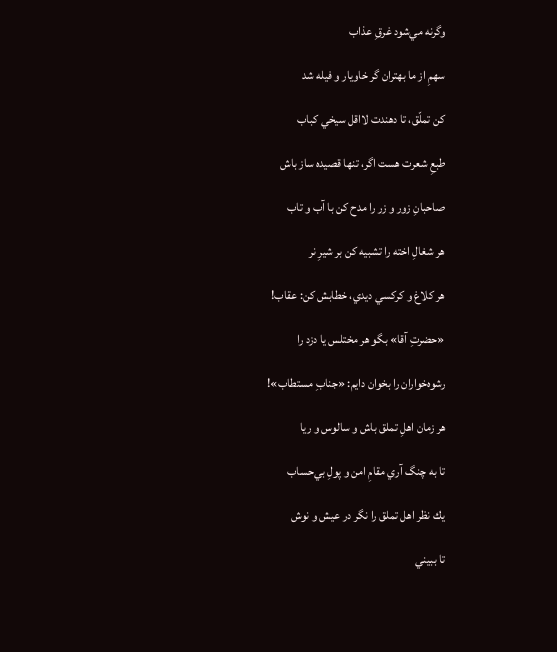وگرنه مي‌شود غرقِ عذاب

سهمِ از ما بهتران گر خاويار و فيله شد

كن تملّق، تا دهندت لااقل سيخي كباب

طبعِ شعرت هست اگر، تنها قصيده ساز باش

صاحبانِ زور و زر را مدح كن با آب و تاب

هر شغالِ اخته را تشبيه كن بر شيرِ نر

هر كلاغ و كركسي ديدي، خطابش كن: عقاب!

«حضرتِ آقا» بگو هر مختلس يا دزد را

رشوه‌خواران را بخوان دايم: «جنابِ مستطاب»!

هر زمان اهلِ تملق باش و سالوس و ريا

تا به چنگ آري مقامِ امن و پولِ بي‌حساب

يك نظر اهل تملق را نگر در عيش و نوش

تا ببيني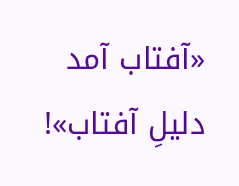«آفتاب آمد دليلِ آفتاب»!